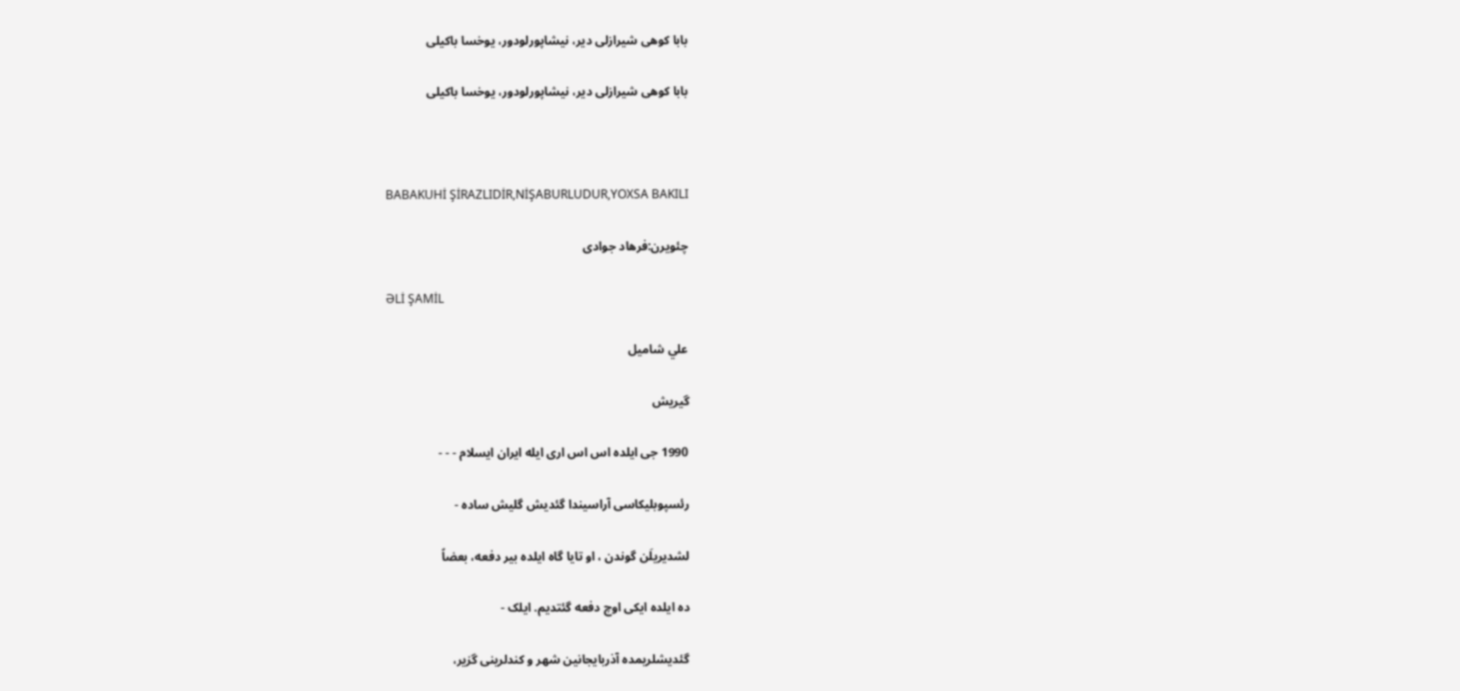بابا کوهی شیرازلی دیر، نیشاپورلودور، یوخسا باکیلی

بابا کوهی شیرازلی دیر، نیشاپورلودور، یوخسا باکیلی



BABAKUHİ ŞİRAZLIDİR,NİŞABURLUDUR,YOXSA BAKILI

چئویرن:فرهاد جوادی

ƏLİ ŞAMİL

علي شاميل

گيریش

1990 جی ایلده اس اس اری ایله ایران ایسلام - - -

رئسپوبلیکاسی آراسیندا گئدیش گلیش ساده -

لشدیریلَن گوندن ، او تایا گاه ایلده بیر دفعه، بعضاً

ده ایلده ایکی اوچ دفعه گئتدیم. ایلک -

گئدیشلریمده آذربایجانین شهر و کندلرینی گزیر،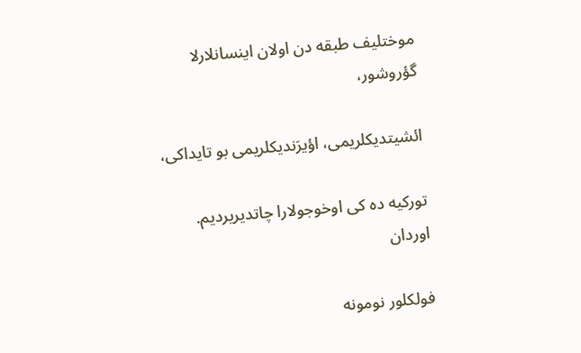موختلیف طبقه دن اولان اینسانلارلا گؤروشور،

ائشیتدیکلریمی، اؤیرَندیکلریمی بو تایداکی،

تورکیه ده کی اوخوجولارا چاتدیریردیم. اوردان

فولکلور نومونه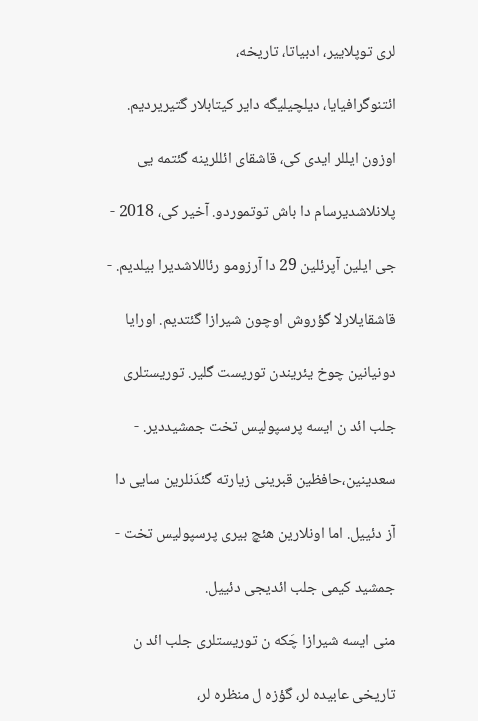لری توپلاییر، ادبیاتا، تاریخه،

ائتنوگرافیایا، دیلچیلیگه دایر کیتابلار گتیریردیم.

اوزون ایللر ایدی کی، قاشقای ائللرینه گئتمه یی

پلانلاشدیرسام دا باش توتموردو. آخیر کی، 2018 -

جی ایلین آپرئلین 29 دا آرزومو رئاللاشدیرا بیلدیم. -

قاشقایلارلا گؤروش اوچون شیرازا گئتدیم. اورایا

دونیانین چوخ یئریندن توریست گلیر. توریستلری

جلب ائد ن ایسه پرسپولیس تخت جمشیددیر. -

سعدینین،حافظین قبرینی زیارته گئدَنلرین سایی دا

آز دئییل. اما اونلارین هئچ بیری پرسپولیس تخت -

جمشید کیمی جلب ائدیجی دئییل.

منی ایسه شیرازا چَکه ن توریستلری جلب ائد ن

تاریخی عابیده لر، گؤزه ل منظره لر،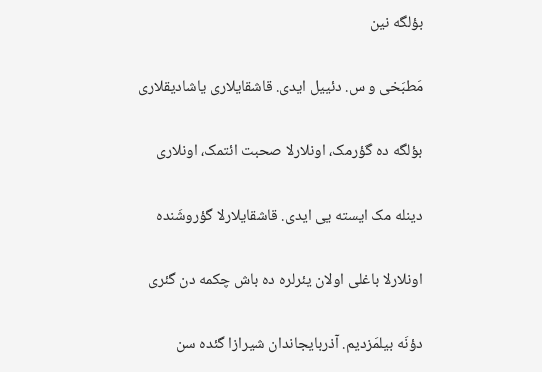بؤلگه نین

مَطبَخی و س. دئییل ایدی. قاشقایلاری یاشادیقلاری

بؤلگه ده گؤرمک، اونلارلا صحبت ائتمک، اونلاری

دینله مک ایسته یی ایدی. قاشقایلارلا گؤروشَنده

اونلارلا باغلی اولان یئرلره ده باش چکمه دن گئری

دؤنَه بیلمَزدیم. آذربایجاندان شیرازا گئده سن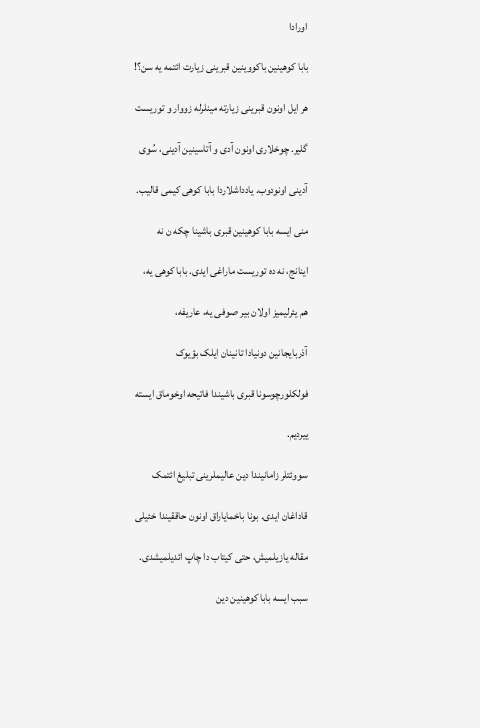اورادا

بابا کوهینین باکووینین قبرینی زیارت ائتمه یه سن؟!

هر ایل اونون قبرینی زیارته مینلرله زووار و توریست

گلیر. چوخلاری اونون آدی و آتاسینین آدینی، سُوی

آدینی اونودوب. یادداشلاردا بابا کوهی کیمی قالیب.

منی ایسه بابا کوهینین قبری باشینا چکه ن نه

اینانج، نه ده توریست ماراغی ایدی. بابا کوهی یه،

هم یئرلیمیز اولان بیر صوفی یه، عاریفه،

آذربایجانین دونیادا تانینان ایلک بؤیوک

فولکلورچوسونا قبری باشیندا فاتیحه اوخوماق ایسته

ییردیم.

سووئتلر زامانیندا دین عالیملرینی تبلیغ ائتمک

قاداغان ایدی. بونا باخمایاراق اونون حاققیندا خئیلی

مقاله یازیلمیش، حتی کیتاب دا چاپ ائدیلمیشدی.

سبب ایسه بابا کوهینین دین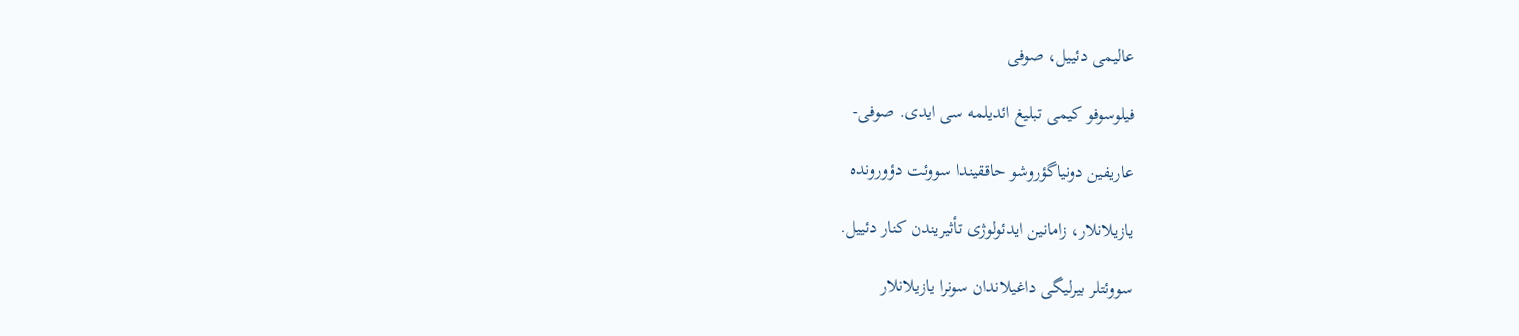عالیمی دئییل، صوفی

فیلوسوفو کیمی تبلیغ ائدیلمه سی ایدی. صوفی-

عاریفین دونیاگؤروشو حاققیندا سووئت دؤورونده

یازیلانلار، زامانین ایدئولوژی تأثیریندن کنار دئییل.

سووئتلر بیرلیگی داغیلاندان سونرا یازیلانلار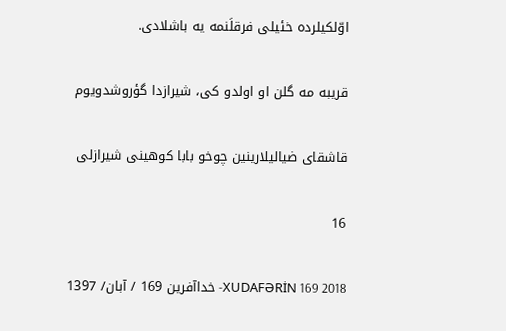اوّلکیلرده خئیلی فرقلَنمه یه باشلادی.

قریبه مه گلن او اولدو کی، شیرازدا گؤروشدویوم

قاشقای ضیالیلارینین چوخو بابا کوهینی شیرازلی

16

2018 XUDAFƏRİN 169- خداآفرین 169 / آبان/ 1397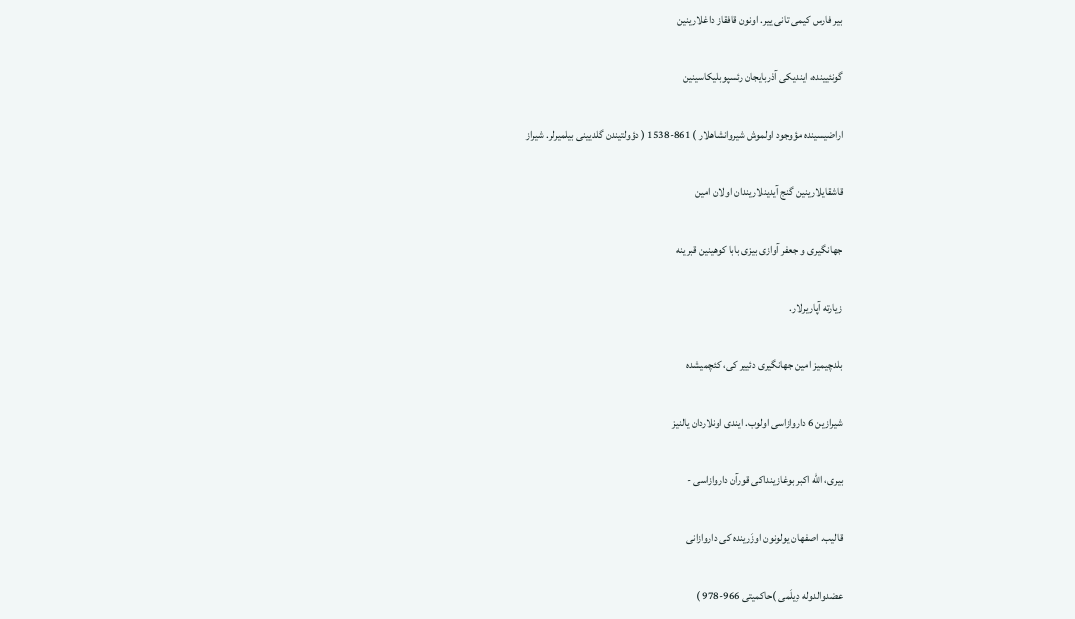بیر فارس کیمی تانی ییر. اونون قافقاز داغلارینین

گونئیینده، ایندیکی آذربایجان رئسپوبلیکاسینین

اراضیسینده مؤوجود اولموش شیروانشاهلار ) 861-1538 ( دؤولتیندن گلدیینی بیلمیرلر. شیراز

قاشقایلارینین گنج آیدینلاریندان اولان امین

جهانگیری و جعفر آوازی بیزی بابا کوهینین قبرینه

زیارته آپاریرلار.

بلدچیمیز امین جهانگیری دئییر کی، کئچمیشده

شیرازین 6 داروازاسی اولوب. ایندی اونلاردان یالنیز

بیری، الله اکبر بوغازینداکی قورآن داروازاسی -

قالیب. اصفهان یولونون اوزَرینده کی داروازانی

عضدوالدوله دِیلَمی )حاکمیتی 966-978 )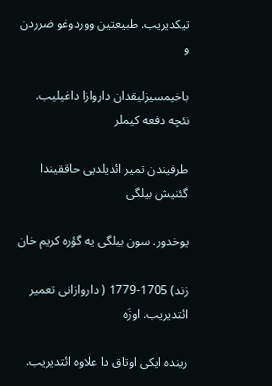تیکدیریب. طبیعتین ووردوغو ضرردن و

باخیمسیزلیقدان داروازا داغیلیب. نئچه دفعه کیملر

طرفیندن تمیر ائدیلدیی حاققیندا گئنیش بیلگی

یوخدور. سون بیلگی یه گؤره کریم خان

زند) 1705-1779 ( داروازانی تعمیر ائتدیریب. اوزَه

رینده ایکی اوتاق دا علاوه ائتدیریب.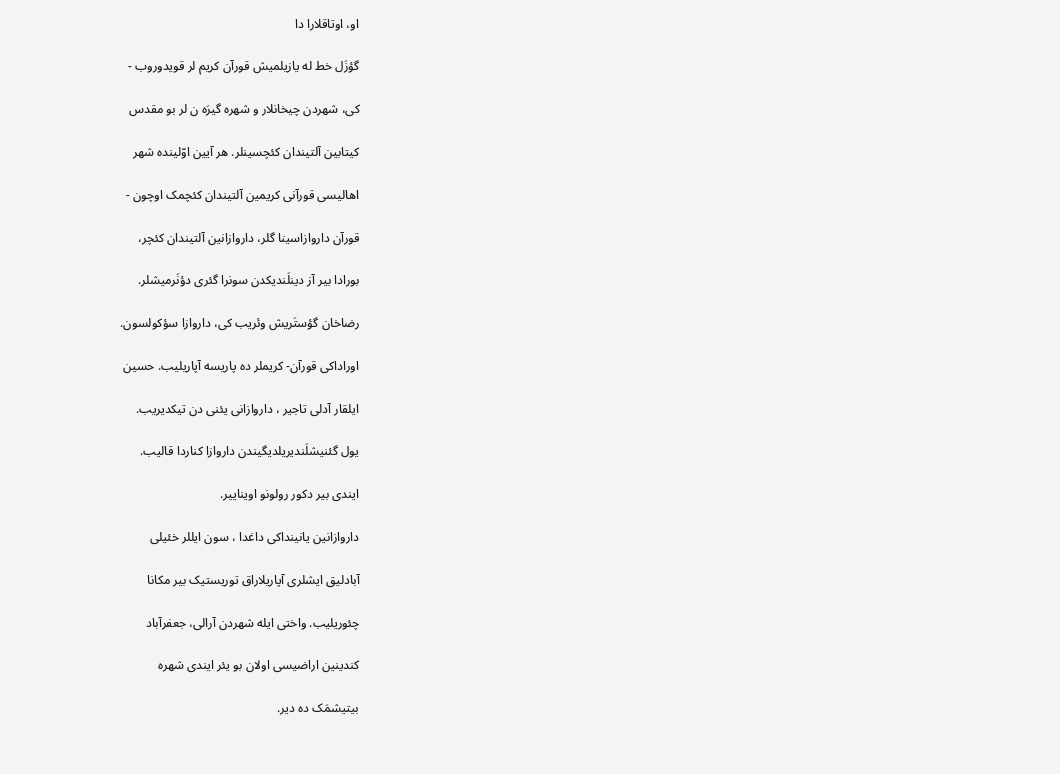او، اوتاقلارا دا

گؤزَل خط له یازیلمیش قورآن کریم لر قویدوروب -

کی، شهردن چیخانلار و شهره گیرَه ن لر بو مقدس

کیتابین آلتیندان کئچسینلر. هر آیین اوّلینده شهر

اهالیسی قورآنی کریمین آلتیندان کئچمک اوچون -

قورآن داروازاسینا گلر، داروازانین آلتیندان کئچر،

بورادا بیر آز دینلَندیکدن سونرا گئری دؤنَرمیشلر.

رضاخان گؤستَریش وئریب کی، داروازا سؤکولسون.

اوراداکی قورآن- کریملر ده پاریسه آپاریلیب. حسین

ایلقار آدلی تاجیر ، داروازانی یئنی دن تیکدیریب.

یول گئنیشلَندیریلدیگیندن داروازا کناردا قالیب.

ایندی بیر دکور رولونو اویناییر.

داروازانین یانینداکی داغدا ، سون ایللر خئیلی

آبادلیق ایشلری آپاریلاراق توریستیک بیر مکانا

چئوریلیب. واختی ایله شهردن آرالی، جعفرآباد

کندینین اراضیسی اولان بو یئر ایندی شهره

بیتیشمَک ده دیر.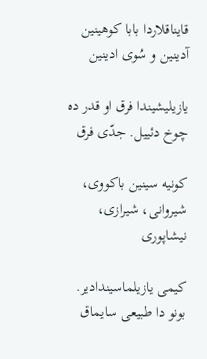قایناقلاردا بابا کوهینین آدینین و سُوی ادینین

یازیلیشیندا فرق او قدر ده چوخ دئییل. جدّی فرق

کونیه سینین باکووی، شیروانی، شیرازی، نیشاپوری

کیمی یازیلماسیندادیر. بونو دا طبیعی سایماق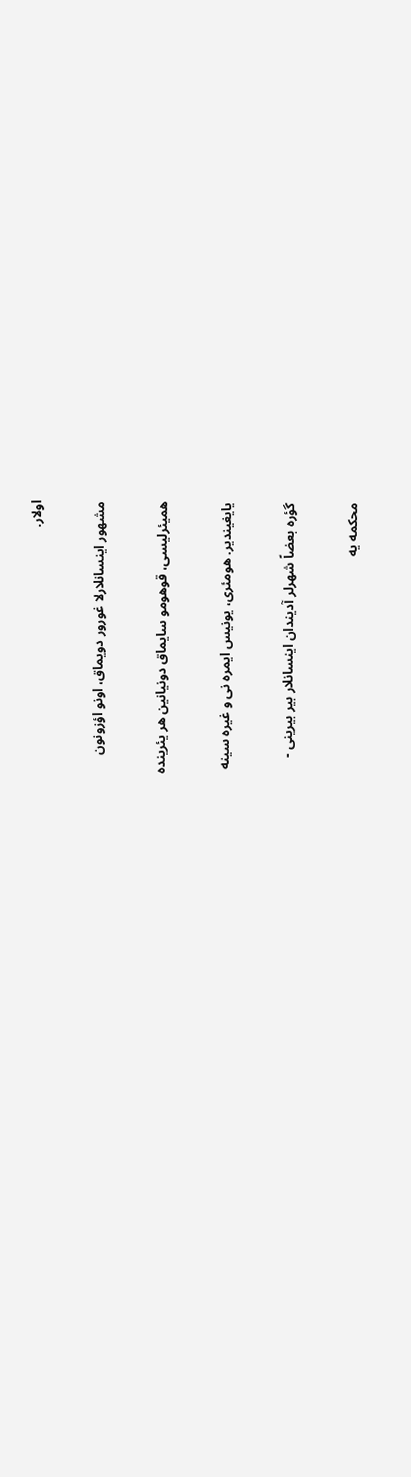اولار.

مشهور اینسانلارلا غورور دویماق، اونو اؤزونون

همیئرلیسی، قوهومو سایماق دونیانین هر یئرینده

یایغیندیر. هومئری، یونیس ایمره نی و غیره سینه

گؤره بعضاً شهرلر آدیندان اینسانلار بیر بیرینی -

محکمه یه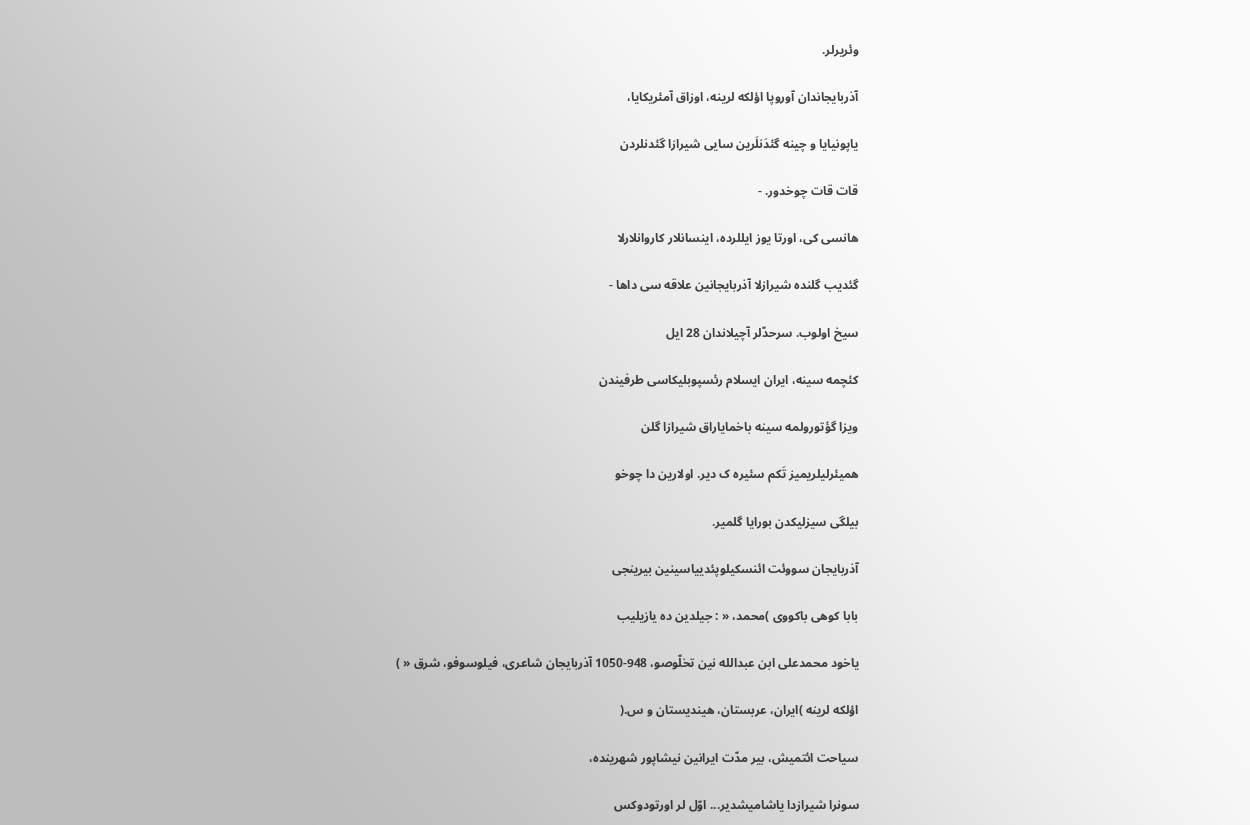وئریرلر.

آذربایجاندان آوروپا اؤلکه لرینه، اوزاق آمئریکایا،

یاپونیایا و چینه گئدَنلَرین سایی شیرازا گئدنلردن

قات قات چوخدور. -

هانسی کی، اورتا یوز ایللرده، اینسانلار کاروانلارلا

گئدیب گلنده شیرازلا آذربایجانین علاقه سی داها -

سیخ اولوب. سرحدّلر آچیلاندان 28 ایل

کئچمه سینه، ایران ایسلام رئسپوبلیکاسی طرفیندن

ویزا گؤتورولمه سینه باخمایاراق شیرازا گلن

همیئرلیلریمیز تَکم سئیره ک دیر. اولارین دا چوخو

بیلگی سیزلیکدن بورایا گلمیر.

آذربایجان سووئت ائنسکیلوپئدییاسینین بیرینجی

بابا کوهی باکووی )محمد، « : جیلدین ده یازیلیب

یاخود محمدعلی ابن عبدالله نین تخلّوصو، 948-1050 آذربایجان شاعری، فیلوسوفو، شرق « )

اؤلکه لرینه )ایران، عربستان، هیندیستان و س.(

سیاحت ائتمیش، بیر مدّت ایرانین نیشاپور شهرینده،

سونرا شیرازدا یاشامیشدیر... اوّل لر اورتودوکس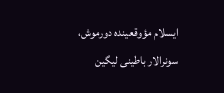ایسلام مؤوقعینده دورموش، سونرالار باطینی لیگین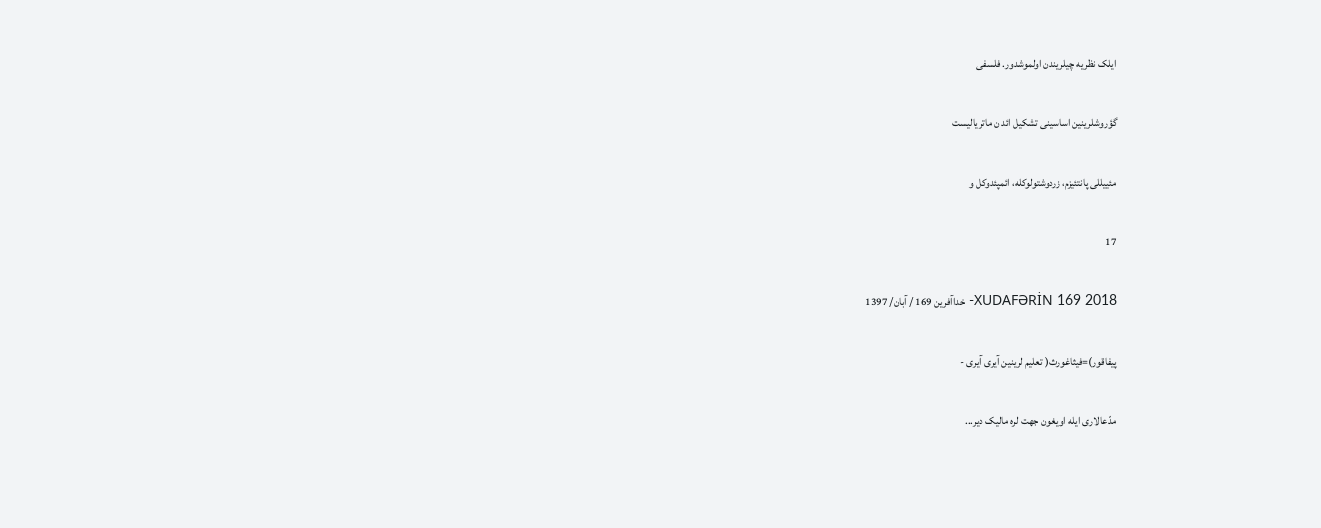ایلک نظریه چیلریندن اولموشدور. فلسفی

گؤروشلرینین اساسینی تشکیل ائد ن ماتریالیست

مئییللی پانتئیزم، زردوشتولوکله، ائمپئدوکل و

17

2018 XUDAFƏRİN 169- خداآفرین 169 / آبان/ 1397

پیفاقور)=فیثاغورث( تعلیم لرینین آیری آیری -

مدّعالاری ایله اویغون جهت لره مالیک دیر...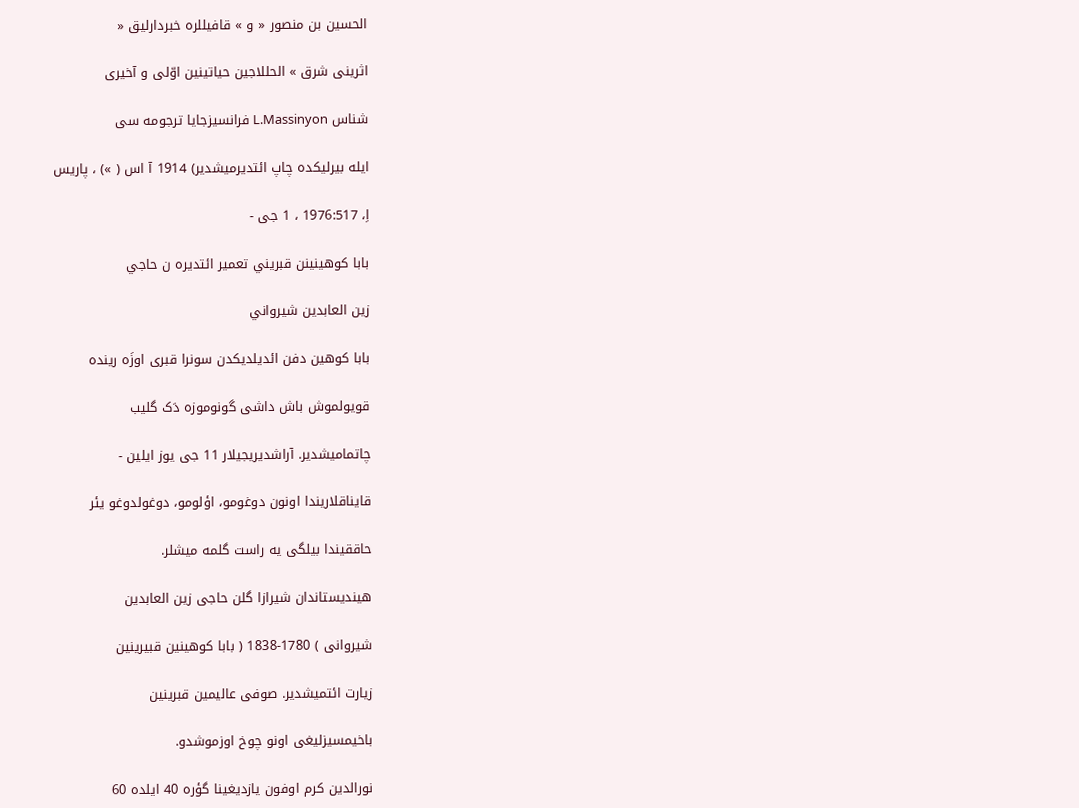الحسین بن منصور « و » قافیللره خبردارلیق «

اثرینی شرق » الحللاجین حیاتینین اوّلی و آخیری

شناس L.Massinyon فرانسیزجایا ترجومه سی

ایله بیرلیکده چاپ ائتدیرمیشدیر) 1914 آ اس ( ») ، پاریس

اِ، 1976:517 ، 1 جی -

بابا کوهينينن قبریني تعمير ائتدیره ن حاجي

زین العابدین شيرواني

بابا کوهین دفن ائدیلدیکدن سونرا قبری اوزَه رینده

قویولموش باش داشی گونوموزه دَک گلیب

چاتمامیشدیر. آراشدیریجیلار 11 جی یوز ایلین -

قایناقلاریندا اونون دوغومو، اؤلومو، دوغولدوغو یئر

حاققیندا بیلگی یه راست گلمه میشلر.

هیندیستاندان شیرازا گلن حاجی زین العابدین

شیروانی ) 1780-1838 ( بابا کوهینین قبیرینین

زیارت ائتمیشدیر. صوفی عالیمین قبرینین

باخیمسیزلیغی اونو چوخ اوزموشدو.

نورالدین کرم اوفون یازدیغینا گؤره 40 ایلده 60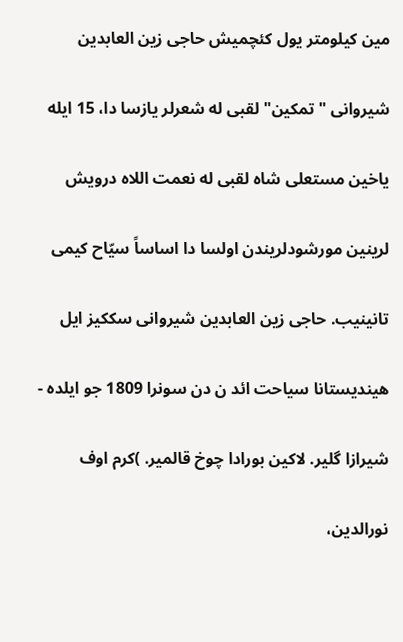مین کیلومتر یول کئچمیش حاجی زین العابدین

شیروانی "تمکین" لقبی له شعرلر یازسا دا، 15 ایله

یاخین مستعلی شاه لقبی له نعمت اللاه درویش

لرینین مورشودلریندن اولسا دا اساساً سیّاح کیمی

تانینیب. حاجی زین العابدین شیروانی سککیز ایل

هیندیستانا سیاحت ائد ن دن سونرا 1809 جو ایلده -

شیرازا گلیر. لاکین بورادا چوخ قالمیر. )کرم اوف

نورالدین،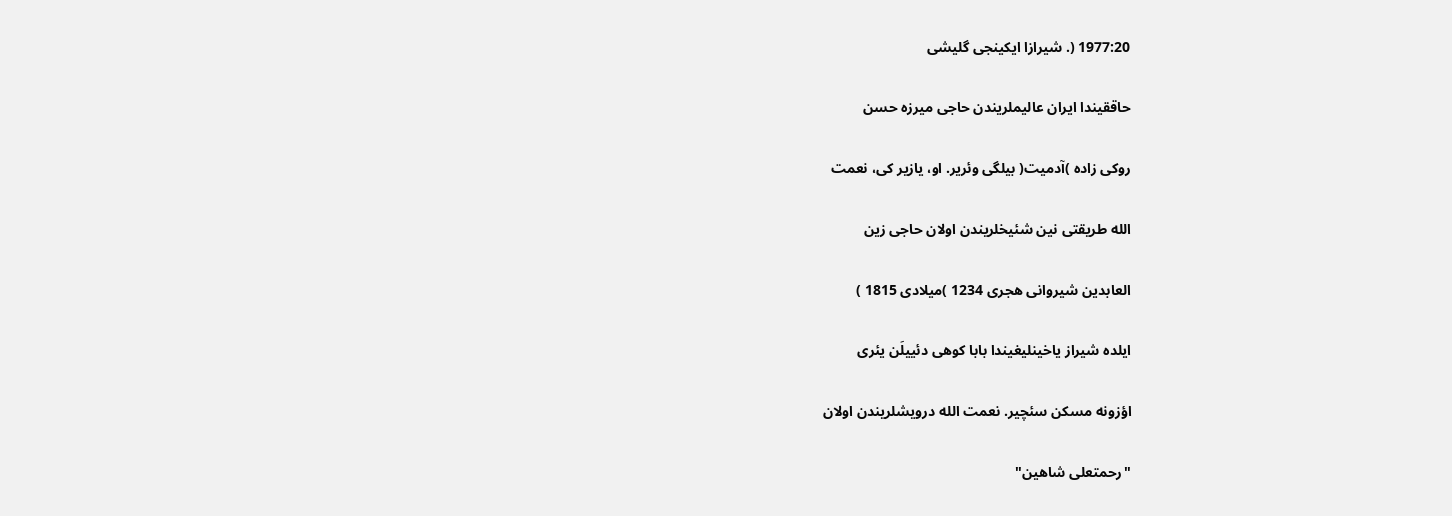1977:20 (. شیرازا ایکینجی گلیشی

حاققیندا ایران عالیملریندن حاجی میرزه حسن

روکی زاده )آدمیت( بیلگی وئریر. او، یازیر کی، نعمت

الله طریقتی نین شئیخلریندن اولان حاجی زین

العابدین شیروانی هجری 1234 )میلادی 1815 )

ایلده شیراز یاخینلیغیندا بابا کوهی دئییلَن یئری

اؤزونه مسکن سئچیر. نعمت الله درویشلریندن اولان

"رحمتعلی شاهین"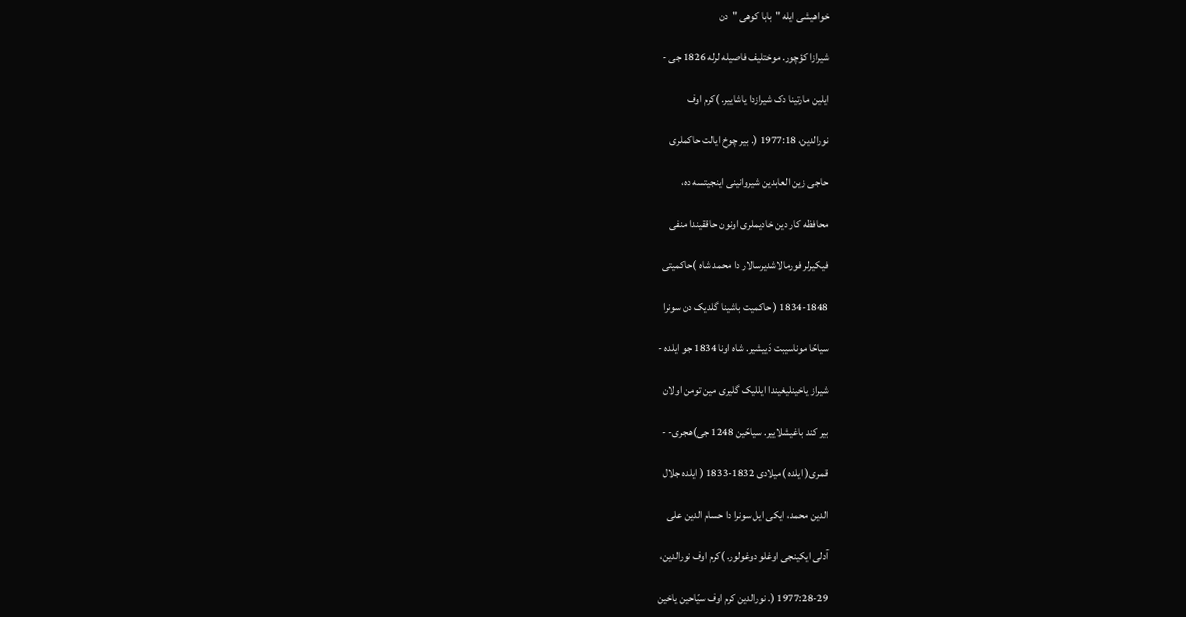خواهیشی ایله "بابا کوهی "دن

شیرازا کؤچور. موختلیف فاصیله لرله 1826 جی -

ایلین مارتینا دک شیرازدا یاشاییر. )کرم اوف

نورالدین، 1977:18 (. بیر چوخ ایالت حاکملری

حاجی زین العابدین شیروانینی اینجیتسه ده،

محافظه کار دین خادیملری اونون حاققیندا منفی

فیکیرلر فورمالاشدیرسالار دا محمد شاه )حاکمیتی

1834-1848 ( حاکمیت باشینا گلدیک دن سونرا

سیاحّا موناسیبت دَییشیر. شاه اونا 1834 جو ایلده -

شیراز یاخینلیغیندا ایللیک گلیری مین تومن اولان

بیر کند باغیشلاییر. سیاحّین 1248 جی)هجری- -

قمری( ایلده )میلادی 1832-1833 ( ایلده جلال

الدین محمد، ایکی ایل سونرا دا حسام الدین علی

آدلی ایکینجی اوغلو دوغولور. )کرم اوف نورالدین،

1977:28-29 (. نورالدین کرم اوف سیّاحین یاخین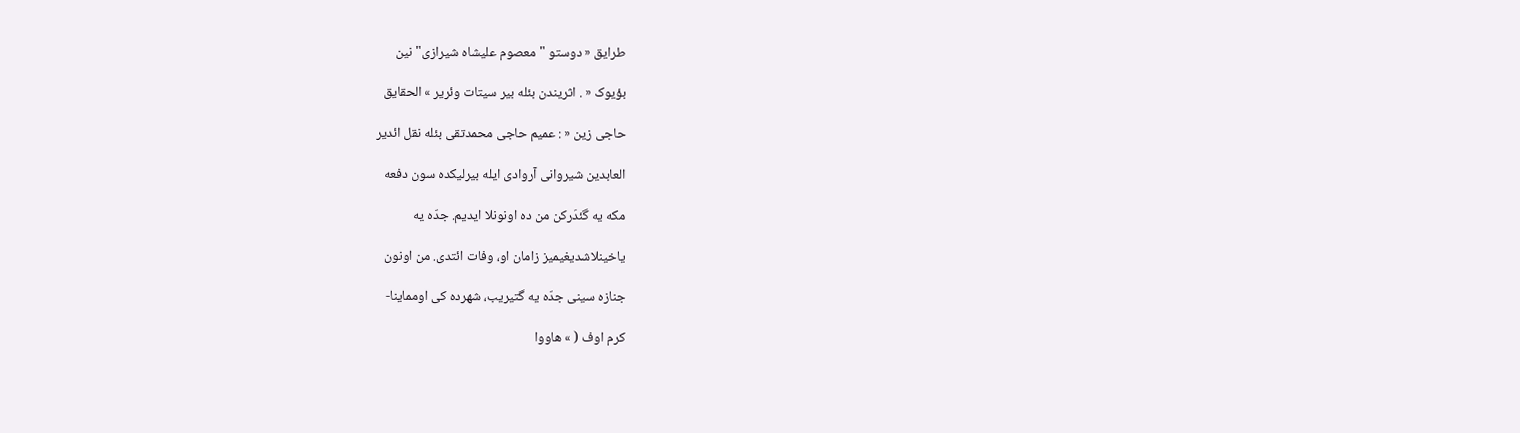طرایق « دوستو "معصوم علیشاه شیرازی"نین

بؤیوک « . اثریندن بئله بیر سیتات وئریر » الحقایق

حاجی زین « : عمیم حاجی محمدتقی بئله نقل ائدیر

العابدین شیروانی آروادی ایله بیرلیکده سون دفعه

مکه یه گئدَرکن من ده اونونلا ایدیم. جدّه یه

یاخینلاشدیغیمیز زامان او، وفات ائتدی. من اونون

جنازه سینی جدّه یه گتیریب، شهرده کی اومماینا-

کرم اوف ( » هاووا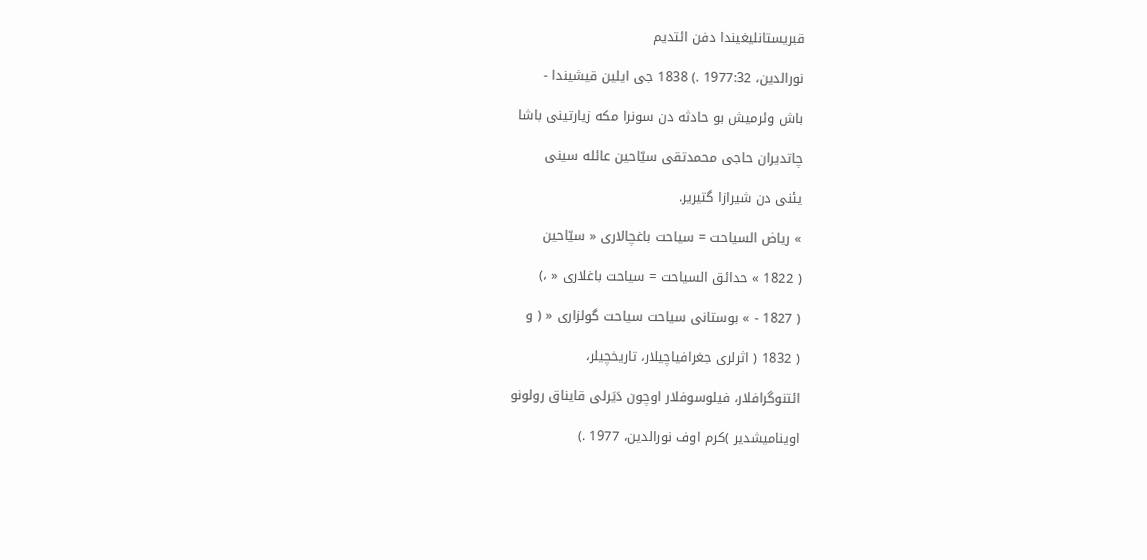قبریستانلیغیندا دفن ائتدیم

نورالدین، 1977:32 .) 1838 جی ایلین قیشیندا -

باش وئرمیش بو حادثه دن سونرا مکه زیارتینی باشا

چاتدیران حاجی محمدتقی سیّاحین عائله سینی

یئنی دن شیرازا گتیریر.

» ریاض السیاحت = سیاحت باغچالاری « سیّاحین

( 1822 » حدائق السیاحت = سیاحت باغلاری « ،)

( 1827 - » بوستانی سیاحت سیاحت گولزاری « ( و

( 1832 ( اثرلری جغرافیاچیلار، تاریخچیلر،

ائتنوگرافلار، فیلوسوفلار اوچون دَیَرلی قایناق رولونو

اوینامیشدیر )کرم اوف نورالدین، 1977 .)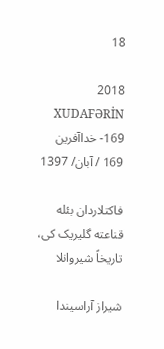18

2018 XUDAFƏRİN 169- خداآفرین 169 / آبان/ 1397

فاکتلاردان بئله قناعته گلیریک کی، تاریخاً شیروانلا

شیراز آراسیندا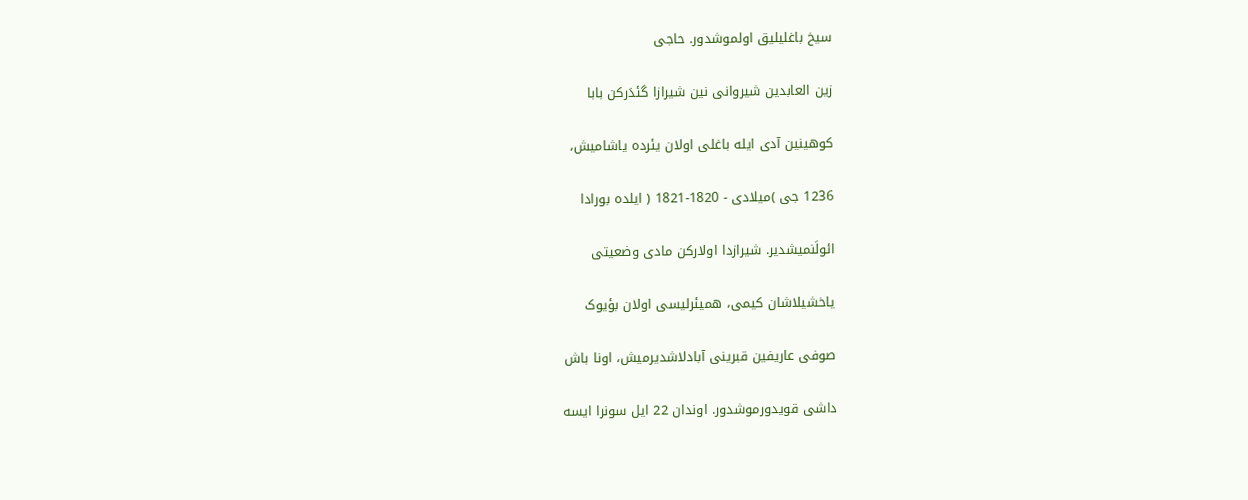سیخ باغلیلیق اولموشدور. حاجی

زین العابدین شیروانی نین شیرازا گئدَرکن بابا

کوهینین آدی ایله باغلی اولان یئرده یاشامیش،

1236 جی )میلادی - 1820-1821 ( ایلده بورادا

ائولَنمیشدیر. شیرازدا اولارکن مادی وضعیتی

یاخشیلاشان کیمی، همیئرلیسی اولان بؤیوک

صوفی عاریفین قبرینی آبادلاشدیرمیش، اونا باش

داشی قویدورموشدور. اوندان 22 ایل سونرا ایسه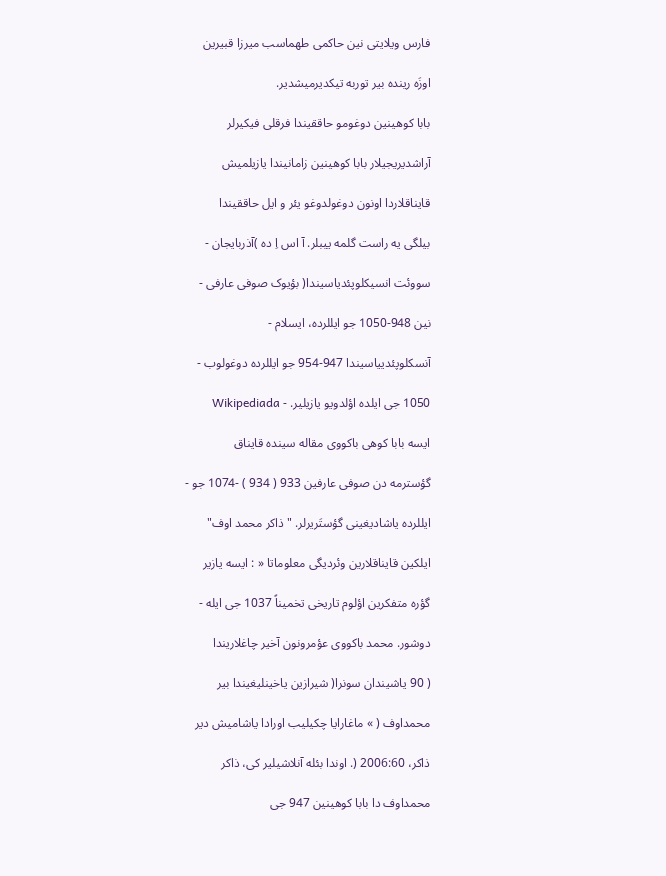فارس ویلایتی نین حاکمی طهماسب میرزا قبیرین

اوزَه رینده بیر توربه تیکدیرمیشدیر.

بابا کوهینین دوغومو حاققیندا فرقلی فیکیرلر

آراشدیریجیلار بابا کوهینین زامانیندا یازیلمیش

قایناقلاردا اونون دوغولدوغو یئر و ایل حاققیندا

بیلگی یه راست گلمه ییبلر. آ اس اِ ده )آذربایجان -

سووئت انسیکلوپئدیاسیندا( بؤیوک صوفی عارفی -

نین 948-1050 جو ایللرده، ایسلام -

آنسکلوپئدییاسیندا 947-954 جو ایللرده دوغولوب -

1050 جی ایلده اؤلدویو یازیلیر. - Wikipediada

ایسه بابا کوهی باکووی مقاله سینده قایناق

گؤسترمه دن صوفی عارفین 933 ( 934 ) -1074 جو -

ایللرده یاشادیغینی گؤستَریرلر. "ذاکر محمد اوف"

ایلکین قایناقلارین وئردیگی معلوماتا « : ایسه یازیر

گؤره متفکرین اؤلوم تاریخی تخمیناً 1037 جی ایله -

دوشور. محمد باکووی عؤمرونون آخیر چاغلاریندا

( 90 یاشیندان سونرا( شیرازین یاخینلیغیندا بیر

محمداوف ( » ماغارایا چکیلیب اورادا یاشامیش دیر

ذاکر، 2006:60 (. اوندا بئله آنلاشیلیر کی، ذاکر

محمداوف دا بابا کوهینین 947 جی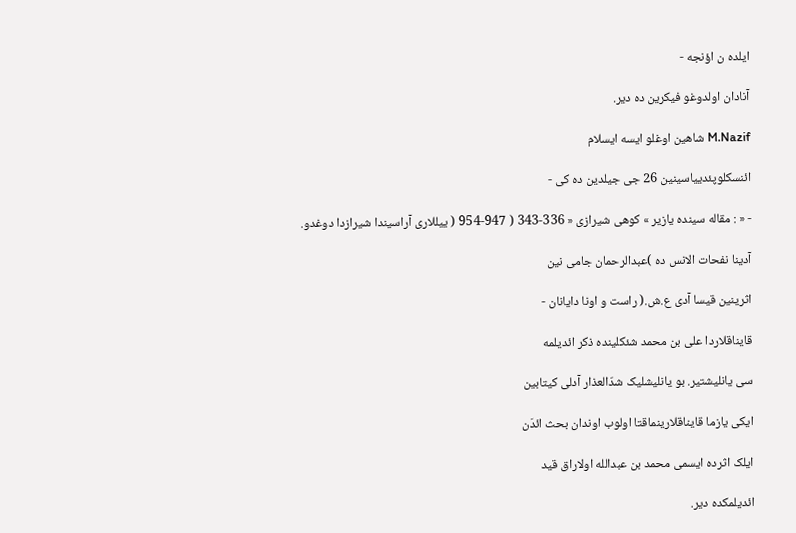ایلده ن اؤنجه -

آنادان اولدوغو فیکرین ده دیر.

M.Nazif شاهین اوغلو ایسه ایسلام

ائنسکلوپئدییاسینین 26 جی جیلدین ده کی -

- « : مقاله سینده یازیر » کوهی شیرازی « 336-343 ( 947-954 ( ییللاری آراسیندا شیرازدا دوغدو.

آدینا نفحات الانس ده )عبدالرحمان جامی نین

اثرینین قیسا آدی ع.ش.( راست و اونا دایانان -

قایناقلاردا علی بن محمد شئکلینده ذکر ائدیلمه

سی یانلیشتیر. بو یانلیشلیک شدّالعذار آدلی کیتابین

ایکی یازما قایناقلارینماقتا اولوب اوندان بحث ائدَن

ایلک اثرده ایسمی محمد بن عبدالله اولاراق قید

ائدیلمکده دیر.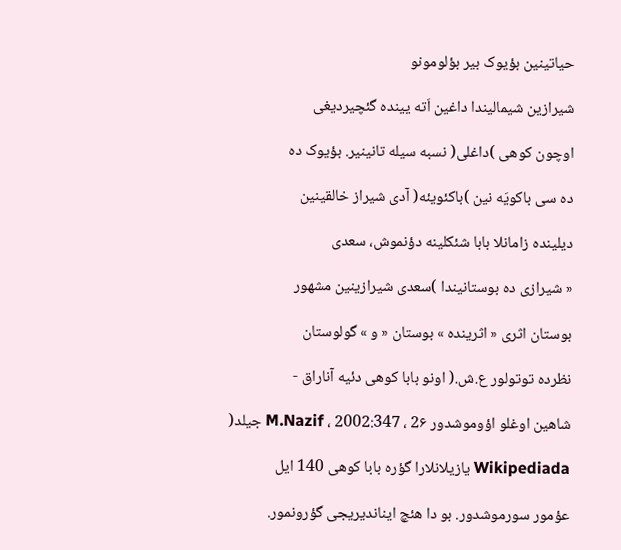حیاتینین بؤیوک بیر بؤلومونو

شیرازین شیمالیندا داغین اَته یینده گئچیردیغی

اوچون کوهی )داغلی( نسبه سیله تانینیر. بؤیوک ده

ده سی باکویَه نین )باکئویئه( آدی شیراز خالقینین

دیلینده زامانلا بابا شئکلینه دؤنموش، سعدی

« شیرازی ده بوستانیندا )سعدی شیرازینین مشهور

بوستان اثری « اثرینده » بوستان « و » گولوستان

نظرده توتولور ع.ش.( اونو بابا کوهی دئیه آناراق -

شاهين اوغلو اؤوموشدور M.Nazif ، 2002:347 ، 2۶ جيلد(

Wikipediada یازیلانلارا گؤره بابا کوهی 140 ایل

عؤمور سورموشدور. بو دا هئچ ایناندیریجی گؤرونمور.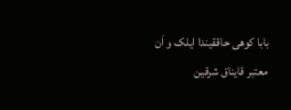بابا کوهی حاققیندا ایلک و اَن معتبر قایناق شرقین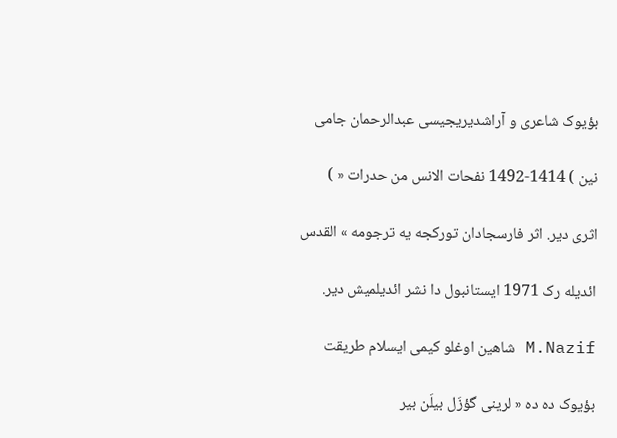بؤیوک شاعری و آراشدیریجیسی عبدالرحمان جامی

نین ) 1414-1492 نفحات الانس من حدرات « )

اثری دیر. اثر فارسجادان تورکجه یه ترجومه » القدس

ائدیله رک 1971 ایستانبول دا نشر ائدیلمیش دیر.

M.Nazif شاهین اوغلو کیمی ایسلام طریقت

بؤیوک ده ده « لرینی گؤزَل بیلَن بیر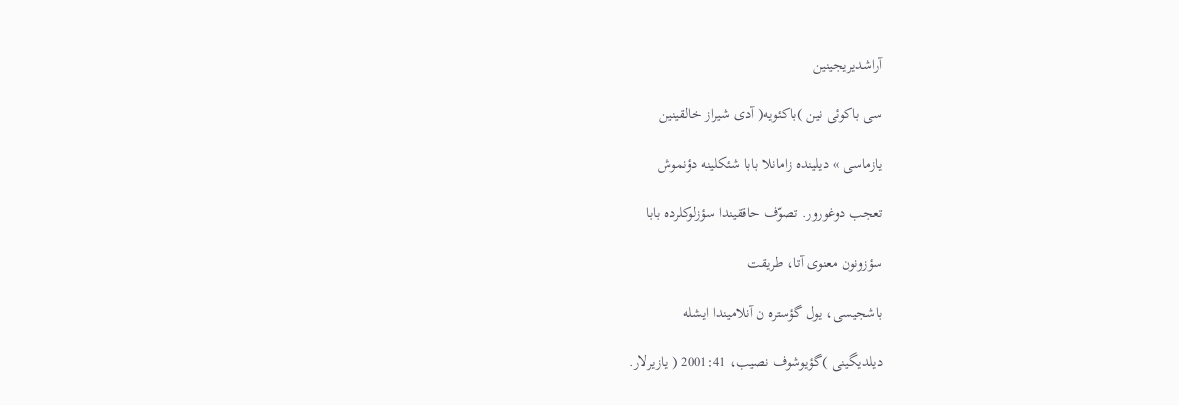آراشدیریجینین

سی باکوئی نین )باکئویه( آدی شیراز خالقینین

یازماسی » دیلینده زامانلا بابا شئکلینه دؤنموش

تعجب دوغورور. تصوّف حاققیندا سؤزلوکلرده بابا

سؤزونون معنوی آتا، طریقت

باشجیسی، یول گؤستره ن آنلامیندا ایشله

دیلدیگینی )گؤیوشوف نصیب، 2001:41 ( یازیرلار.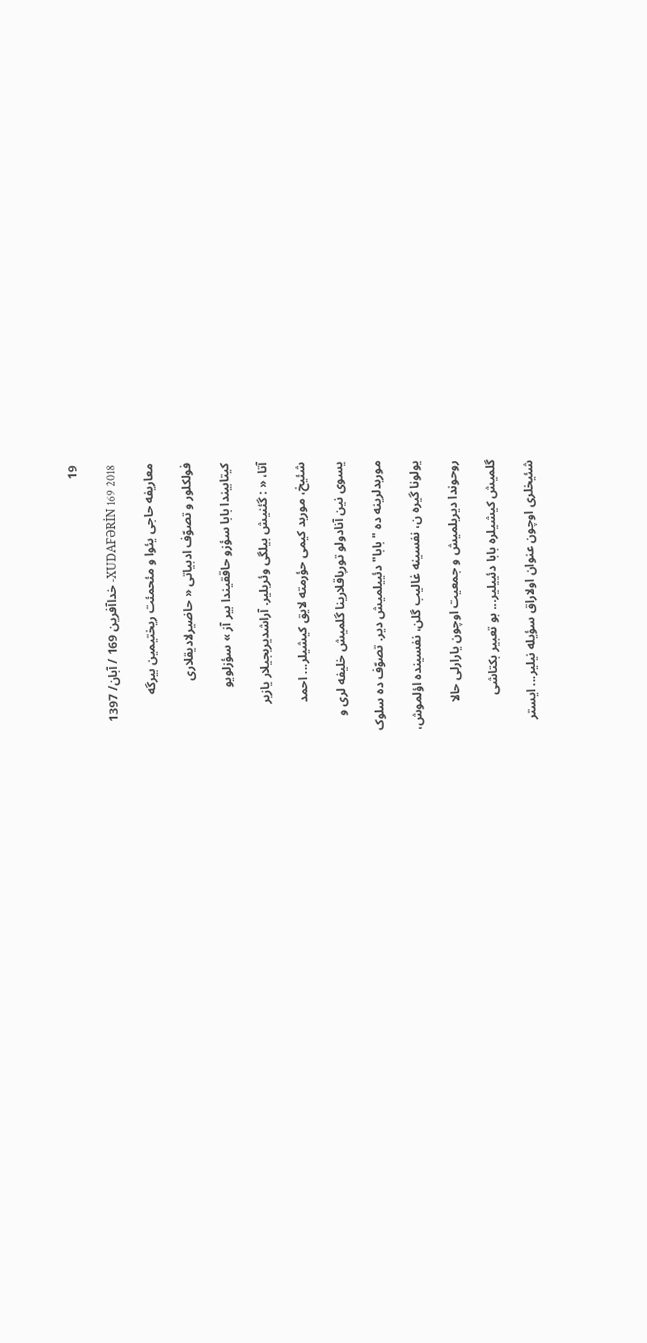19

2018 XUDAFƏRİN 169- خداآفرین 169 / آبان/ 1397

معاریفه حاجی یئوا و مئحمئت ریختیمین بیرگه

فولکلور و تصوّف ادبیاتی « حاضیرلادیقلاری

کیتابیندا بابا سؤزو حاققیندا بیر آز » سؤزلویو

آتا، « : گئنیش بیلگی وئریلیر. آراشدیریجیلار یازیر

شئیخ، مورید کیمی حؤرمته لایق کیشیلر... احمد

یسوی نین آنادولو تورپاقلارینا گلمیش خلیفه لری و

موریدلرینه ده "بابا" دئییلمیش دیر. تصوّف ده سلوک

یولونا گیره ن، نفسینه غالیب گلن، نفسینده اؤلموش،

روحوندا دیریلمیش و جمعیت اوچون یارارلی حالا

گلمیش کیشیلره بابا دئییلیر... بو تعبیر بکتاشی

شئیخلری اوچون عنوان اولاراق سؤیله نیلیر... ایستر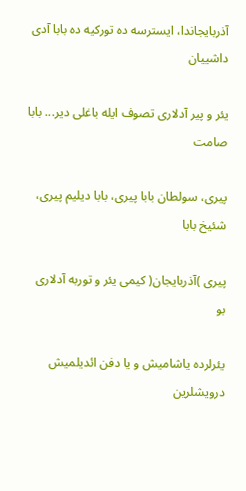آذربایجاندا، ایسترسه ده تورکیه ده بابا آدی داشییان

یئر و پیر آدلاری تصوف ایله باغلی دیر... بابا صامت

پیری، سولطان بابا پیری، بابا دیلیم پیری، شئیخ بابا

پیری )آذربایجان( کیمی یئر و توربه آدلاری بو

یئرلرده یاشامیش و یا دفن ائدیلمیش درویشلرین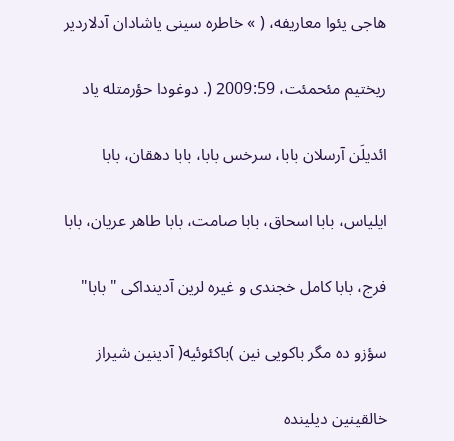هاجی یئوا معاریفه، ( » خاطره سینی یاشادان آدلاردیر

ریختیم مئحمئت، 2009:59 (. دوغودا حؤرمتله یاد

ائدیلَن آرسلان بابا، سرخس بابا، بابا دهقان، بابا

ایلیاس، بابا اسحاق، بابا صامت، بابا طاهر عریان، بابا

فرج، بابا کامل خجندی و غیره لرین آدینداکی "بابا"

سؤزو ده مگر باکویی نین )باکئوئیه( آدینین شیراز

خالقینین دیلینده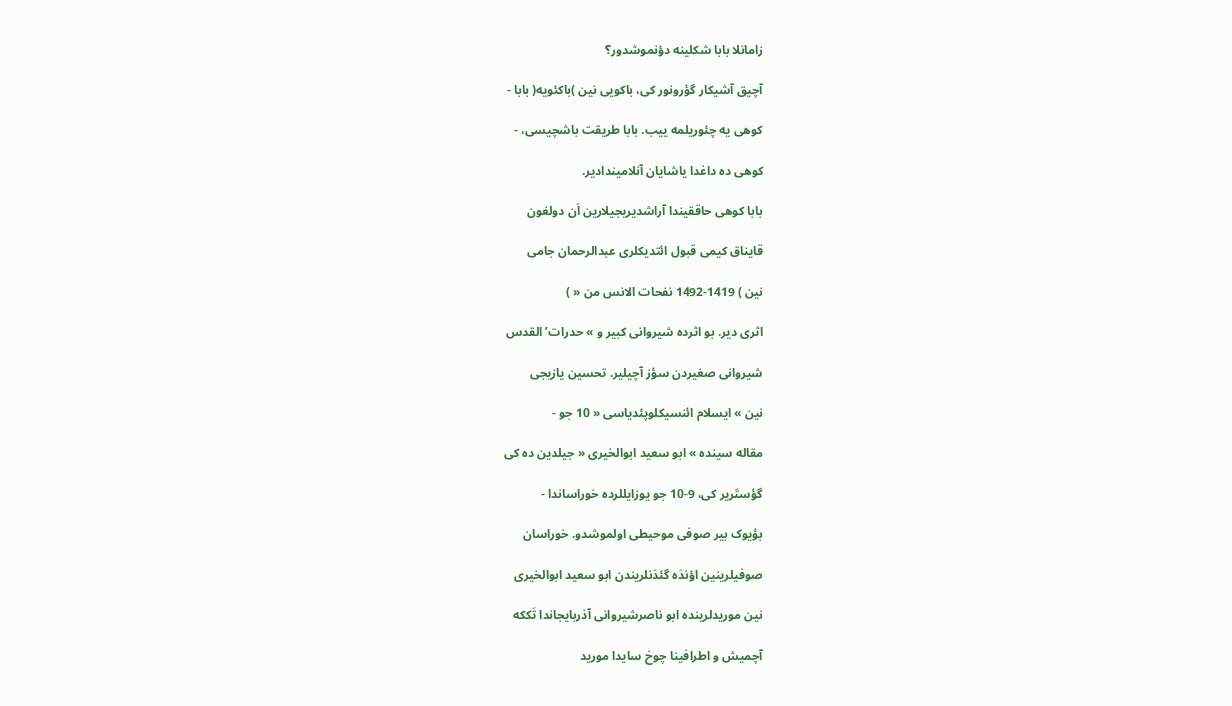زامانلا بابا شکلینه دؤنموشدور؟

آچیق آشیکار گؤرونور کی، باکویی نین )باکئویه( بابا -

کوهی یه چئوریلمه ییب. بابا طریقت باشچیسی، -

کوهی ده داغدا یاشایان آنلامیندادیر.

بابا کوهی حاققیندا آراشدیریجیلارین اَن دولغون

قایناق کیمی قبول ائتدیکلری عبدالرحمان جامی

نین ) 1419-1492 نفحات الانس من « )

اثری دیر. بو اثرده شیروانی کبیر و » حدرات’القدس

شیروانی صغیردن سؤز آچیلیر. تحسین یازیجی

نین » ایسلام ائنسیکلوپئدیاسی « 10 جو -

مقاله سینده » ابو سعید ابوالخیری « جیلدین ده کی

گؤستَریر کی، 9-10 جو یوزایللرده خوراساندا -

بؤیوک بیر صوفی موحیطی اولموشدو. خوراسان

صوفیلرینین اؤندَه گئدَنلریندن ابو سعید ابوالخیری

نین موریدلرینده ابو ناصرشیروانی آذربایجاندا تَککه

آچمیش و اطرافینا چوخ سایدا مورید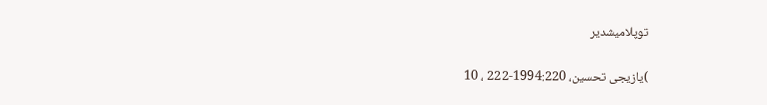توپلامیشدیر

)یازیجی تحسین، 1994:220-222 ، 10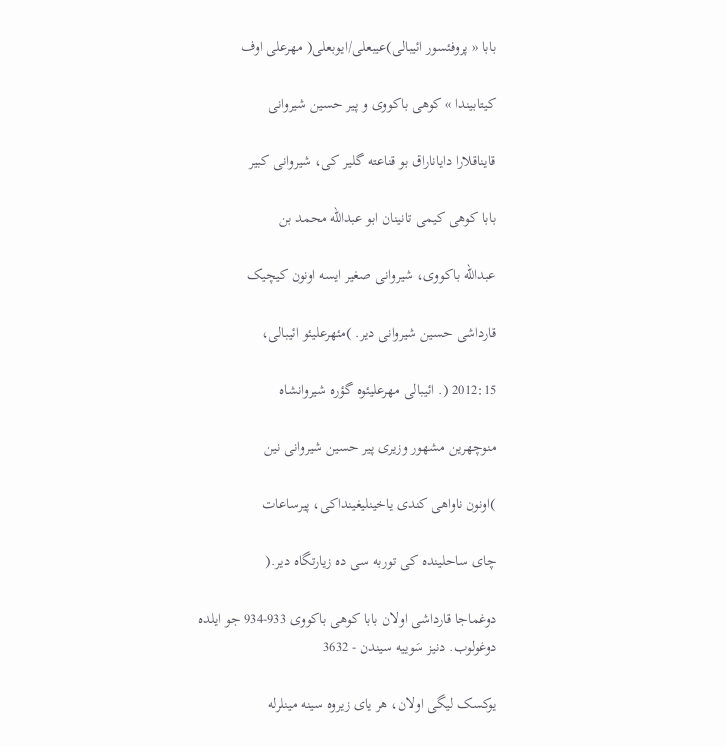بابا « پروفئسور ائیبالی)عیبعلی/ایوبعلی( مهرعلی اوف

کیتابیندا » کوهی باکووی و پیر حسین شیروانی

قایناقلارا دایاناراق بو قناعته گلیر کی، شیروانی کبیر

بابا کوهی کیمی تانینان ابو عبدالله محمد بن

عبدالله باکووی، شیروانی صغیر ایسه اونون کیچیک

قارداشی حسین شیروانی دیر. )مئهرعلیئو ائیبالی،

2012:15 (. ائیبالی مهرعلیئوه گؤره شیروانشاه

منوچهرین مشهور وزیری پیر حسین شیروانی نین

)اونون ناواهی کندی یاخینلیغینداکی، پیرساعات

چای ساحلینده کی توربه سی ده زیارتگاه دیر.(

دوغماجا قارداشی اولان بابا کوهی باکووی 933-934 جو ایلده دوغولوب. دنیز سَوییه سیندن - 3632

یوکسک لیگی اولان، هر یای زیروه سینه مینلرله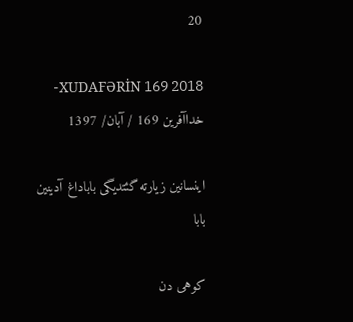20

2018 XUDAFƏRİN 169- خداآفرین 169 / آبان/ 1397

اینسانین زیارته گئتدیگی باباداغ آدینین بابا

کوهی دن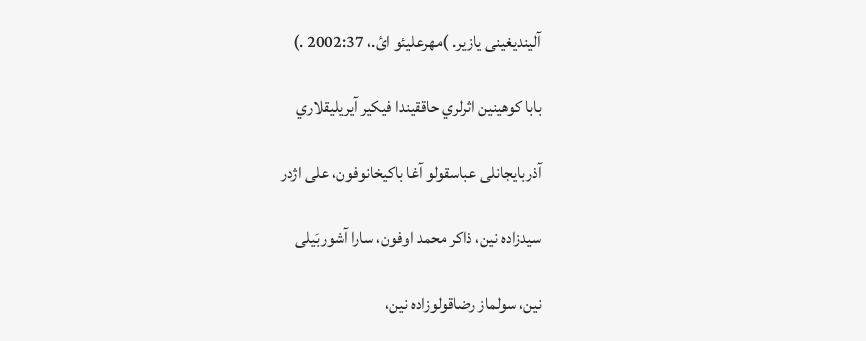آلیندیغینی یازیر. )مهرعلیئو ائ.، 2002:37 .)

بابا کوهینین اثرلري حاققیندا فیکیر آیریلیقلاري

آذربایجانلی عباسقولو آغا باکیخانوفون، علی اژدر

سیدزاده نین، ذاکر محمد اوفون، سارا آشوربَیلی

نین، سولماز رضاقولوزاده نین،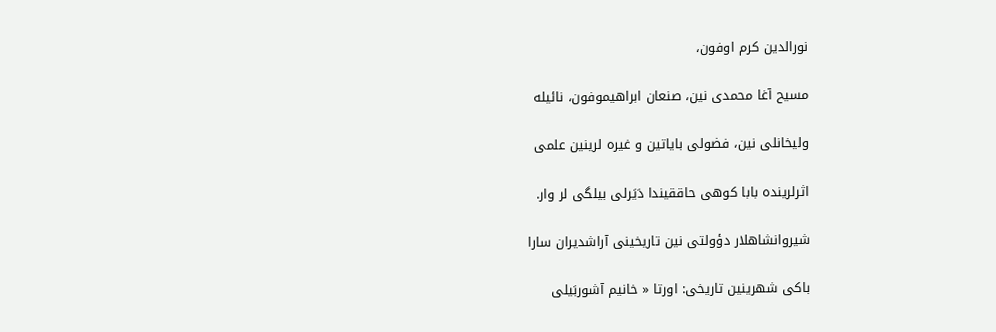نورالدین کرم اوفون،

مسیح آغا محمدی نین، صنعان ابراهیموفون، نائیله

ولیخانلی نین، فضولی بایاتین و غیره لرینین علمی

اثرلرینده بابا کوهی حاققیندا دَیَرلی بیلگی لر وار.

شیروانشاهلار دؤولتی نین تاریخینی آراشدیران سارا

باکی شهرینین تاریخی: اورتا « خانیم آشوربَیلی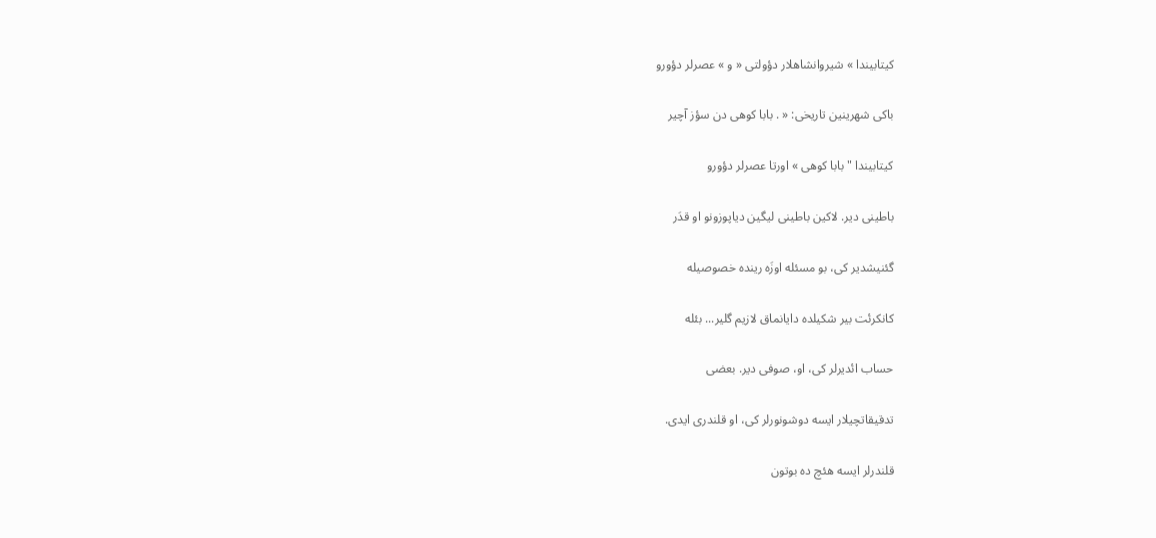کیتابیندا » شیروانشاهلار دؤولتی « و » عصرلر دؤورو

باکی شهرینین تاریخی: « . بابا کوهی دن سؤز آچیر

کیتابیندا "بابا کوهی » اورتا عصرلر دؤورو

باطینی دیر. لاکین باطینی لیگین دیاپوزونو او قدَر

گئنیشدیر کی، بو مسئله اوزَه رینده خصوصیله

کانکرئت بیر شکیلده دایانماق لازیم گلیر... بئله

حساب ائدیرلر کی، او، صوفی دیر. بعضی

تدقیقاتچیلار ایسه دوشونورلر کی، او قلندری ایدی.

قلندرلر ایسه هئچ ده بوتون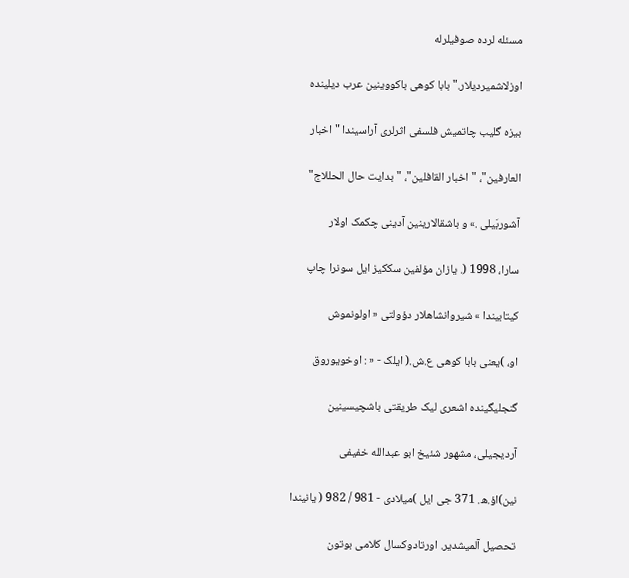مسئله لرده صوفیلرله

اوزلاشمیردیلار." بابا کوهی باکووینین عرب دیلینده

بیزه گلیب چاتمیش فلسفی اثرلری آراسیندا "اخبار

العارفین"، "اخبار القافلین"، "بدایت حال الحللاج"

آشوربَیلی .» و باشقالارینین آدینی چکمک اولار

سارا، 1998 (. یازان مؤلفین سککیز ایل سونرا چاپ

کیتابیندا » شیروانشاهلار دؤولتی « اولونموش

او، )یعنی بابا کوهی ع.ش.( ایلک - « : اوخویوروق

گنجلیگینده اشعری لیک طریقتی باشچیسینین

آردیجیلی، مشهور شئیخ ابو عبدالله خفیفی

نین)اؤ.ه. 371 جی ایل )میلادی - 981 / 982 ( یانیندا

تحصیل آلمیشدیر. اورتادوکسال کلامی بوتون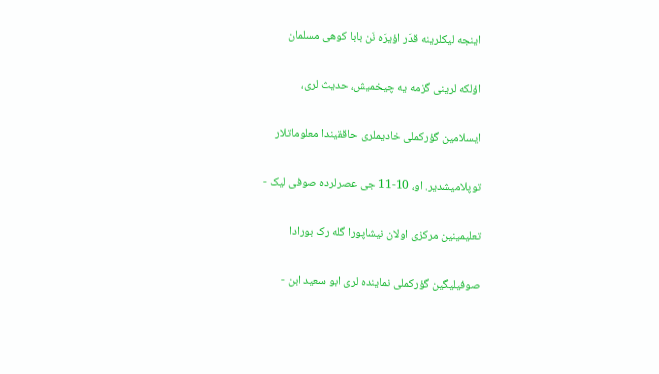اینجه لیکلرینه قدَر اؤیرَه نَن بابا کوهی مسلمان

اؤلکه لرینی گزمه یه چیخمیش، حدیث لری،

ایسلامین گؤرکملی خادیملری حاققیندا معلوماتلار

توپلامیشدیر. او، 10-11 جی عصرلرده صوفی لیک -

تعلیمینین مرکزی اولان نیشاپورا گله رک بورادا

صوفیلیگین گؤرکملی نماینده لری ابو سعید ابن -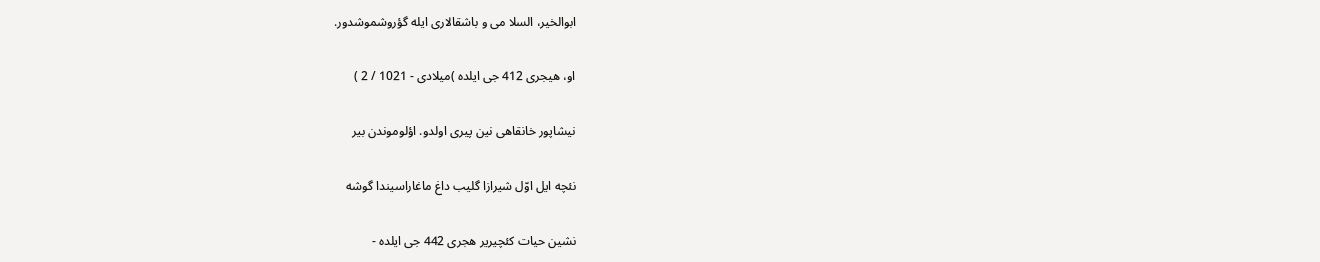ابوالخیر، السلا می و باشقالاری ایله گؤروشموشدور.

او، هیجری 412 جی ایلده )میلادی - 1021 / 2 )

نیشاپور خانقاهی نین پیری اولدو. اؤلوموندن بیر

نئچه ایل اوّل شیرازا گلیب داغ ماغاراسیندا گوشه

نشین حیات کئچیریر هجری 442 جی ایلده -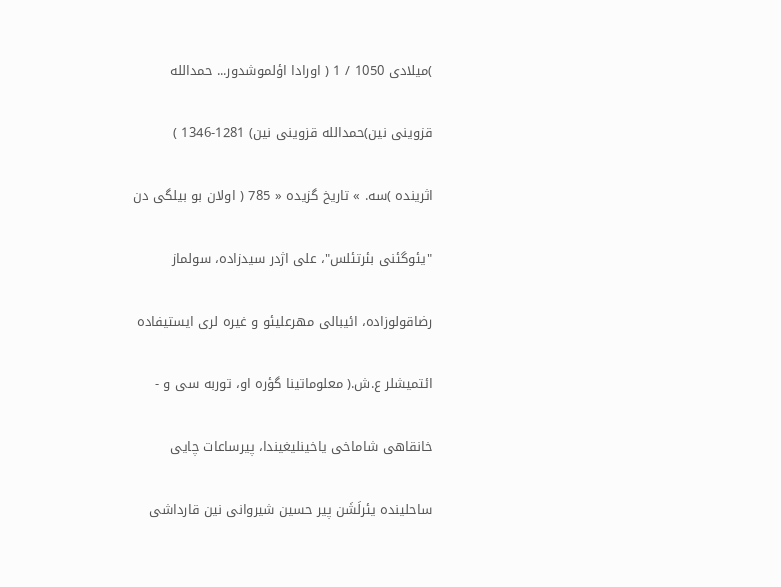)میلادی 1050 / 1 ( اورادا اؤلموشدور... حمدالله

قزوینی نین)حمدالله قزوینی نین) 1281-1346 )

اثرینده )سه. » تاریخ گزیده « 785 ( اولان بو بیلگی دن

"یئوگئنی بئرتئلس"، علی اژدر سیدزاده، سولماز

رضاقولوزاده، ائیبالی مهرعلیئو و غیره لری ایستیفاده

ائتمیشلر ع.ش.( معلوماتینا گؤره او، توربه سی و -

خانقاهی شاماخی یاخینلیغیندا، پیرساعات چایی

ساحلینده یئرلَشَن پیر حسین شیروانی نین قارداشی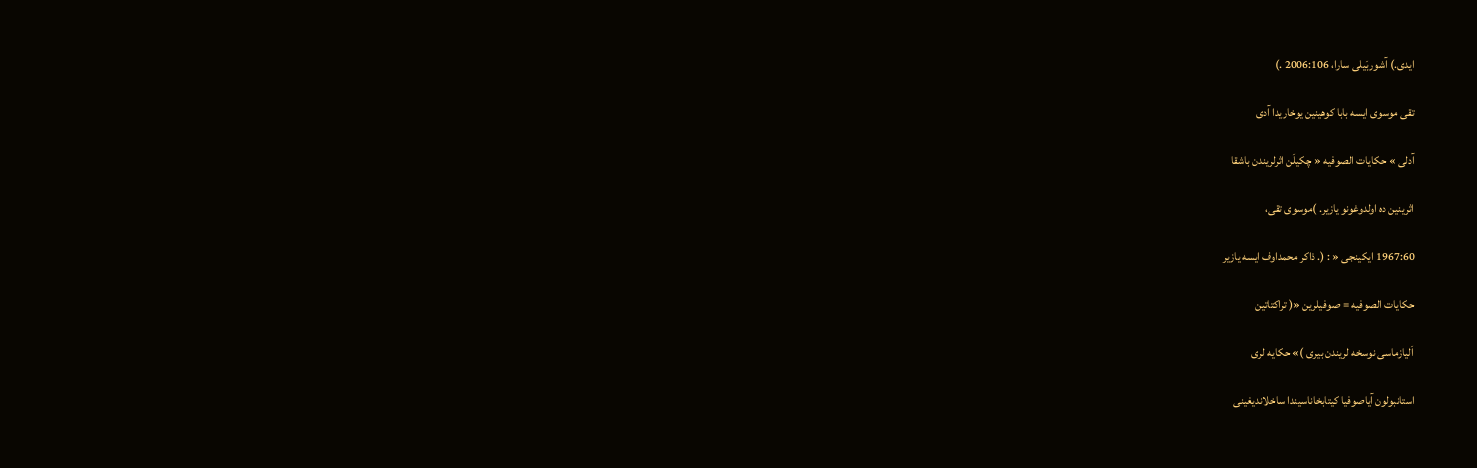ایدی.) آشوربَیلی سارا، 2006:106 .)

تقی موسوی ایسه بابا کوهینین یوخاریدا آدی

آدلی » حکایات الصوفیه « چکیلَن اثرلریندن باشقا

اثرینین ده اولدوغونو یازیر. )موسوی تقی،

1967:60 ایکینجی « : (. ذاکر محمداوف ایسه یازیر

حکایات الصوفیه = صوفیلرین «( تراکتاتین

اَلیازماسی نوسخه لریندن بیری )» حکایه لری

استانبولون آیاصوفیا کیتابخاناسیندا ساخلاندیغینی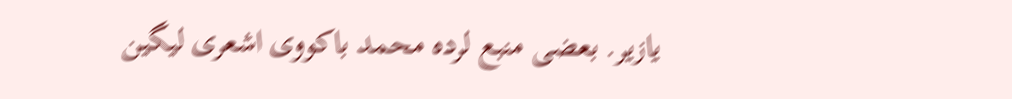یازیر. بعضی منبع لرده محمد باکووی اشعری لیگین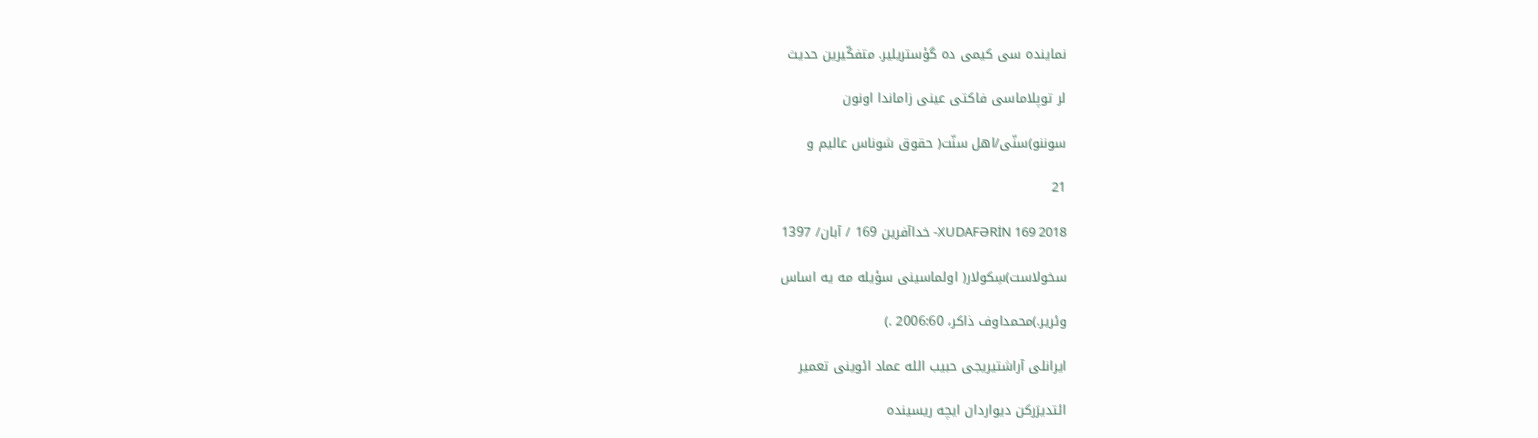نماینده سی کیمی ده گؤستریلیر. متفکّیرین حدیث

لر توپلاماسی فاکتی عینی زاماندا اونون

سوننو)سنّی/اهل سنّت( حقوق شوناس عالیم و

21

2018 XUDAFƏRİN 169- خداآفرین 169 / آبان/ 1397

سخولاست)سِکولار( اولماسینی سؤیله مه یه اساس

وئریر.)محمداوف ذاکر، 2006:60 .)

ایرانلی آراشتیریجی حبیب الله عماد ائوینی تعمیر

ائتدیرَرکن دیواردان ایچه ریسینده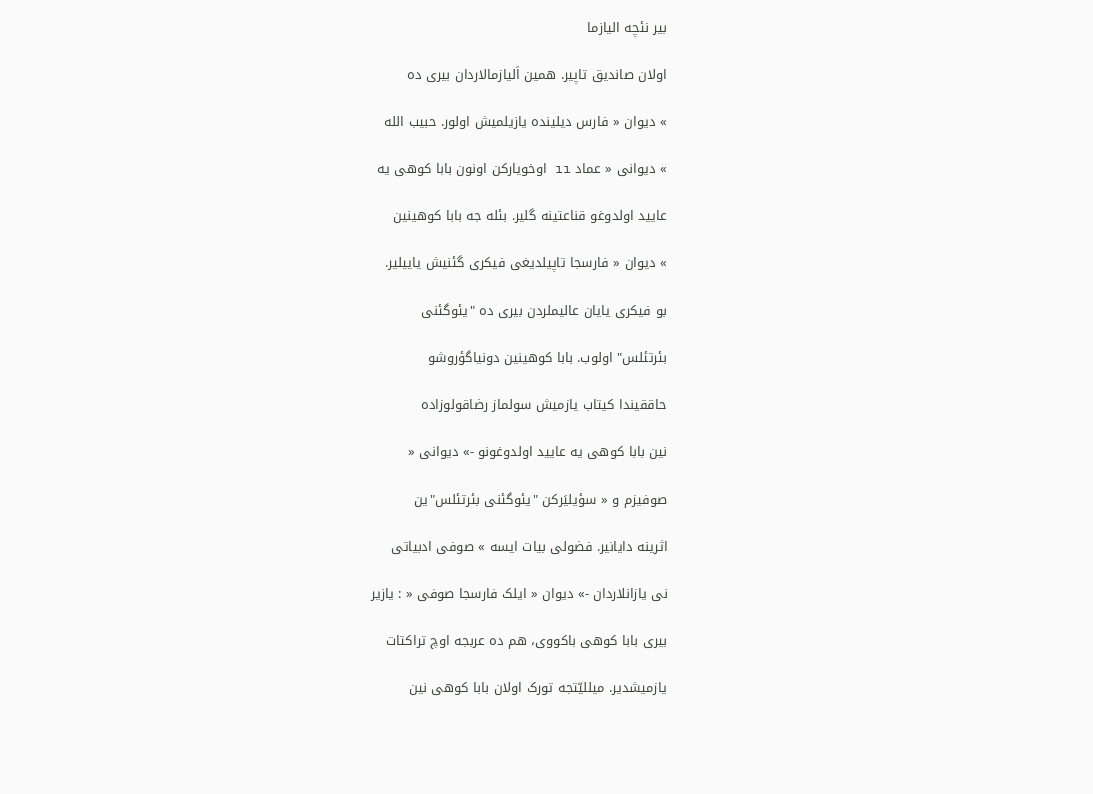بیر نئچه الیازما

اولان صاندیق تاپیر. همین اَلیازمالاردان بیری ده

» دیوان « فارس دیلینده یازیلمیش اولور. حبیب الله

» دیوانی « عماد ıı اوخویارکن اونون بابا کوهی یه

عایید اولدوغو قناعتینه گلیر. بئله جه بابا کوهینین

» دیوان « فارسجا تاپیلدیغی فیکری گئنیش یاییلیر.

بو فیکری یایان عالیملردن بیری ده "یئوگئنی

بئرتئلس" اولوب. بابا کوهینین دونیاگؤروشو

حاققیندا کیتاب یازمیش سولماز رضاقولوزاده

نین بابا کوهی یه عایید اولدوغونو -» دیوانی «

صوفیزم و « سؤیلیَرکن "یئوگئنی بئرتئلس"ین

اثرینه دایانیر. فضولی بیات ایسه » صوفی ادبیاتی

نی یازانلاردان -» دیوان « ایلک فارسجا صوفی « : یازیر

بیری بابا کوهی باکووی، هم ده عربجه اوچ تراکتات

یازمیشدیر. میللیّتجه تورک اولان بابا کوهی نین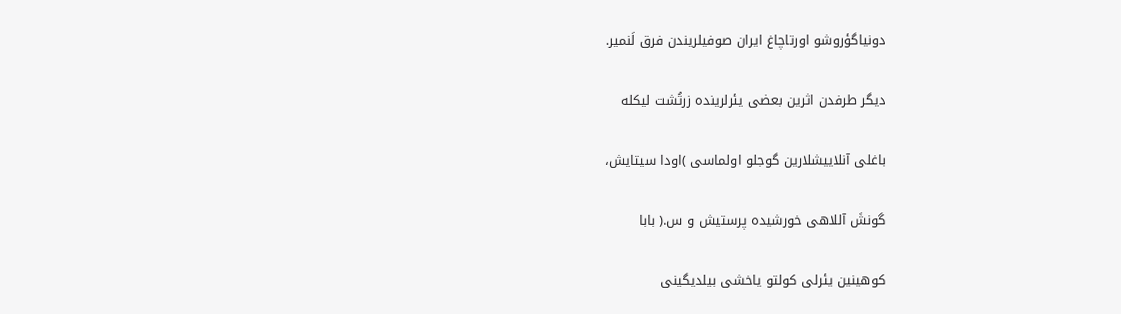دونیاگؤروشو اورتاچاغ ایران صوفیلریندن فرق لَنمیر.

دیگر طرفدن اثرین بعضی یئرلرینده زرتُشت لیکله

باغلی آنلاییشلارین گوجلو اولماسی )اودا سیتایش،

گونشَ آللاهی خورشیده پرستیش و س.( بابا

کوهینین یئرلی کولتو یاخشی بیلدیگینی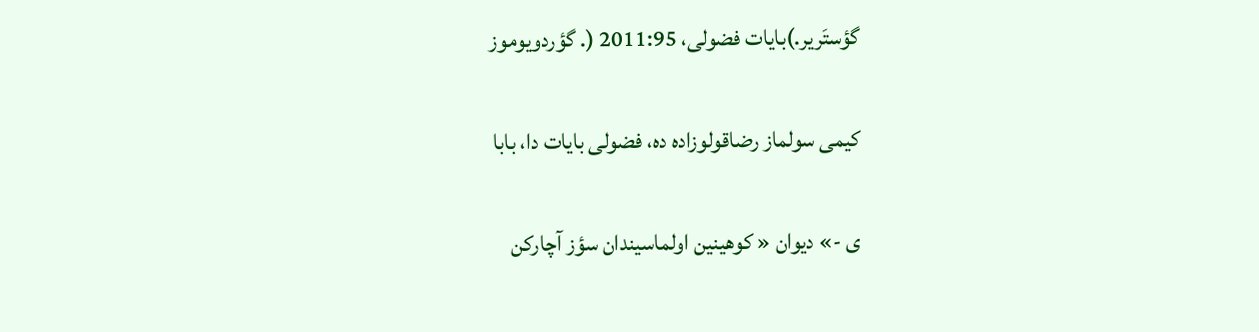گؤستَریر.)بایات فضولی، 2011:95 (. گؤردویوموز

کیمی سولماز رضاقولوزاده ده، فضولی بایات دا، بابا

ی -» دیوان « کوهینین اولماسیندان سؤز آچارکن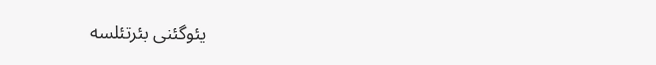یئوگئنی بئرتئلسه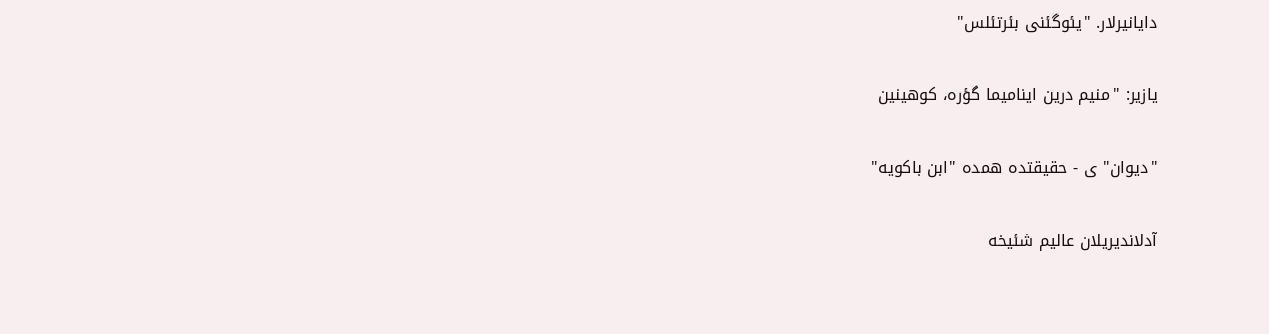دایانیرلار. "یئوگئنی بئرتئلس"

یازیر: "منیم درین اینامیما گؤره، کوهینین

"دیوان" ی - حقیقتده همده "ابن باکویه"

آدلاندیریلان عالیم شئیخه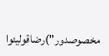مخصوصدور")رضاقولیئوا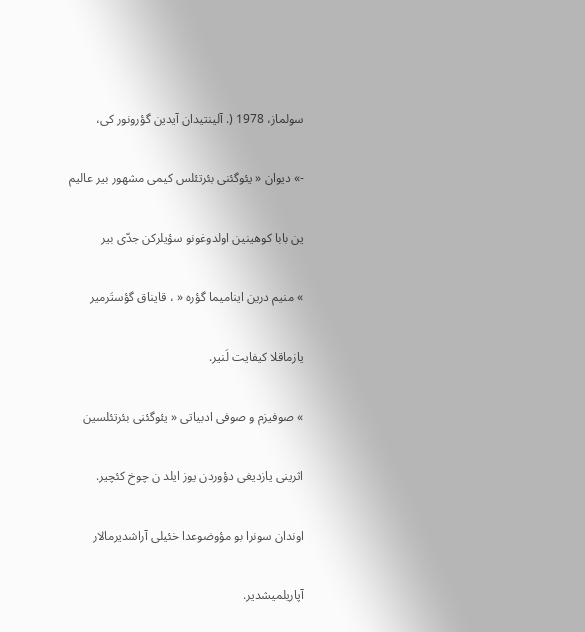سولماز، 1978 (. آلینتیدان آیدین گؤرونور کی،

-» دیوان « یئوگئنی بئرتئلس کیمی مشهور بیر عالیم

ین بابا کوهینین اولدوغونو سؤیلرکن جدّی بیر

» منیم درین اینامیما گؤره « ، قایناق گؤستَرمیر

یازماقلا کیفایت لَنیر.

» صوفیزم و صوفی ادبیاتی « یئوگئنی بئرتئلسین

اثرینی یازدیغی دؤوردن یوز ایلد ن چوخ کئچیر.

اوندان سونرا بو مؤوضوعدا خئیلی آراشدیرمالار

آپاریلمیشدیر.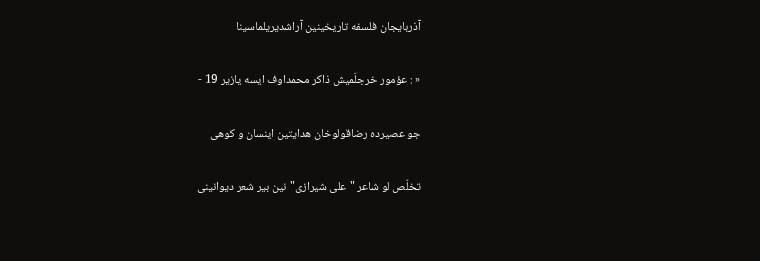آذربایجان فلسفه تاریخینین آراشدیریلماسینا

« : عؤمور خرجلَمیش ذاکر محمداوف ایسه یازیر 19 -

جو عصیرده رضاقولوخان هدایتین اینسان و کوهی

تخلّص لو شاعر "علی شیرازی"نین بیر شعر دیوانینی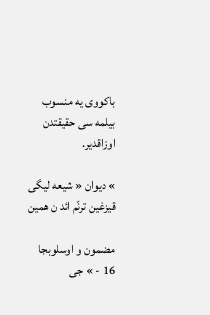باکووی یه منسوب بیلمه سی حقیقتدن اوزاقدیر.

» دیوان « شیعه لیگی قیزغین ترنّم ائد ن همین

مضمون و اوسلوبجا 16 - » جی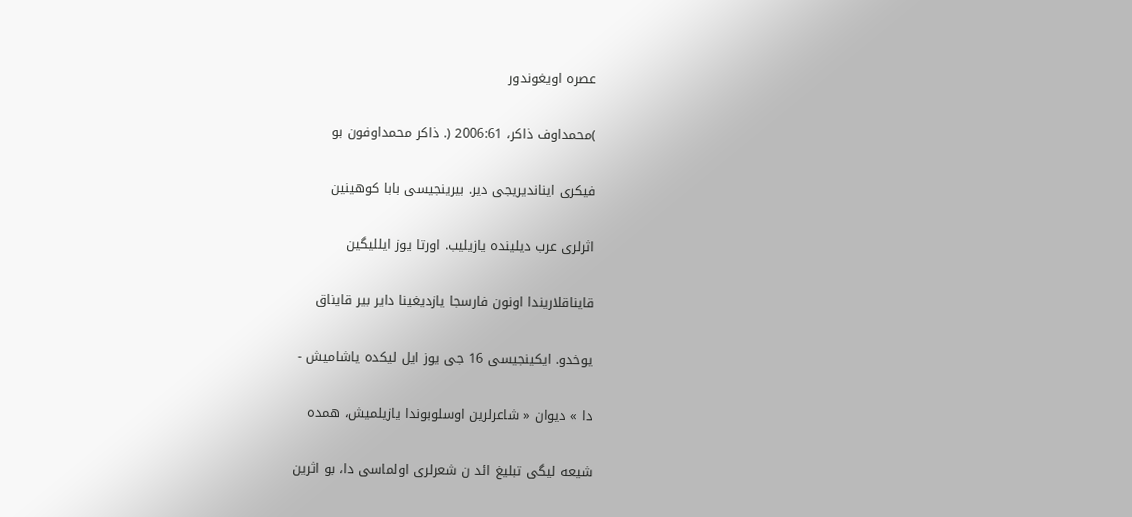عصره اویغوندور

)محمداوف ذاکر، 2006:61 (. ذاکر محمداوفون بو

فیکری ایناندیریجی دیر. بیرینجیسی بابا کوهینین

اثرلری عرب دیلینده یازیلیب. اورتا یوز ایللیگین

قایناقلاریندا اونون فارسجا یازدیغینا دایر بیر قایناق

یوخدو. ایکینجیسی 16 جی یوز ایل لیکده یاشامیش -

دا » دیوان « شاعرلرین اوسلوبوندا یازیلمیش، همده

شیعه لیگی تبلیغ ائد ن شعرلری اولماسی دا، بو اثرین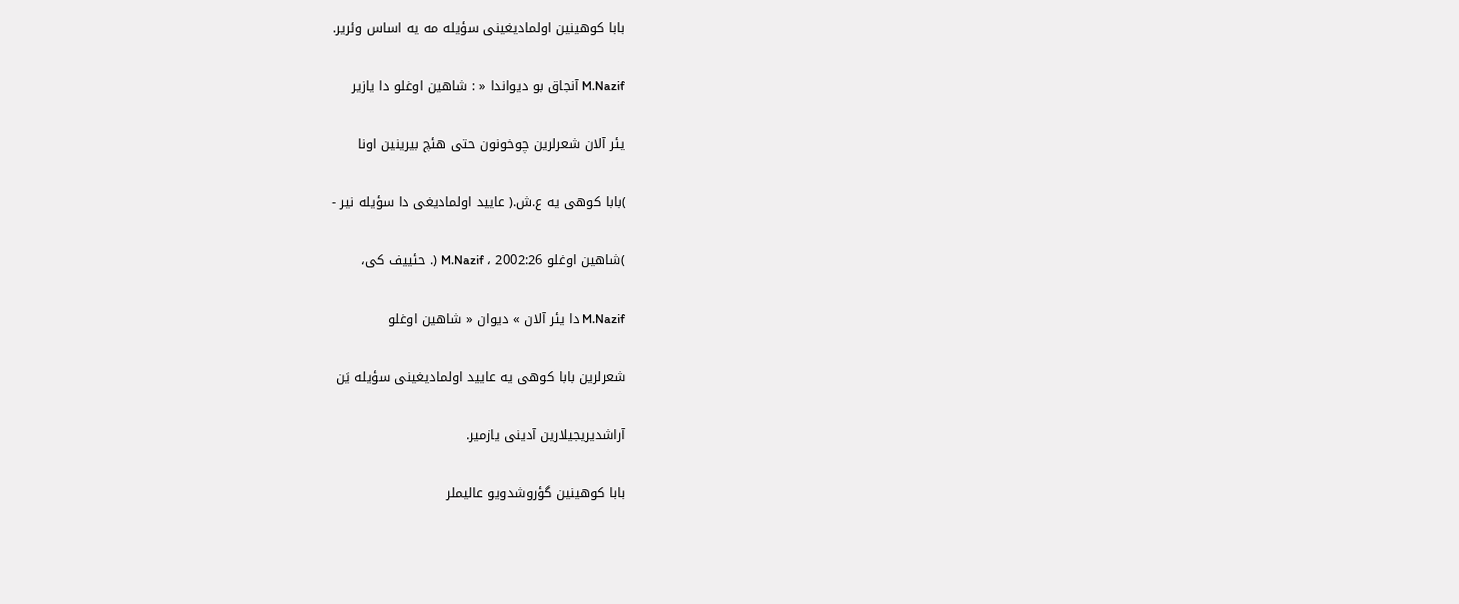بابا کوهینین اولمادیغینی سؤیله مه یه اساس وئریر.

M.Nazif آنجاق بو دیواندا « : شاهین اوغلو دا یازیر

یئر آلان شعرلرین چوخونون حتی هئچ بیرینین اونا

)بابا کوهی یه ع.ش.( عایید اولمادیغی دا سؤیله نیر -

)شاهین اوغلو M.Nazif ، 2002:26 (. حئییف کی،

M.Nazif دا یئر آلان » دیوان « شاهین اوغلو

شعرلرین بابا کوهی یه عایید اولمادیغینی سؤیله یَن

آراشدیریجیلارین آدینی یازمیر.

بابا کوهینین گؤروشدویو عالیملر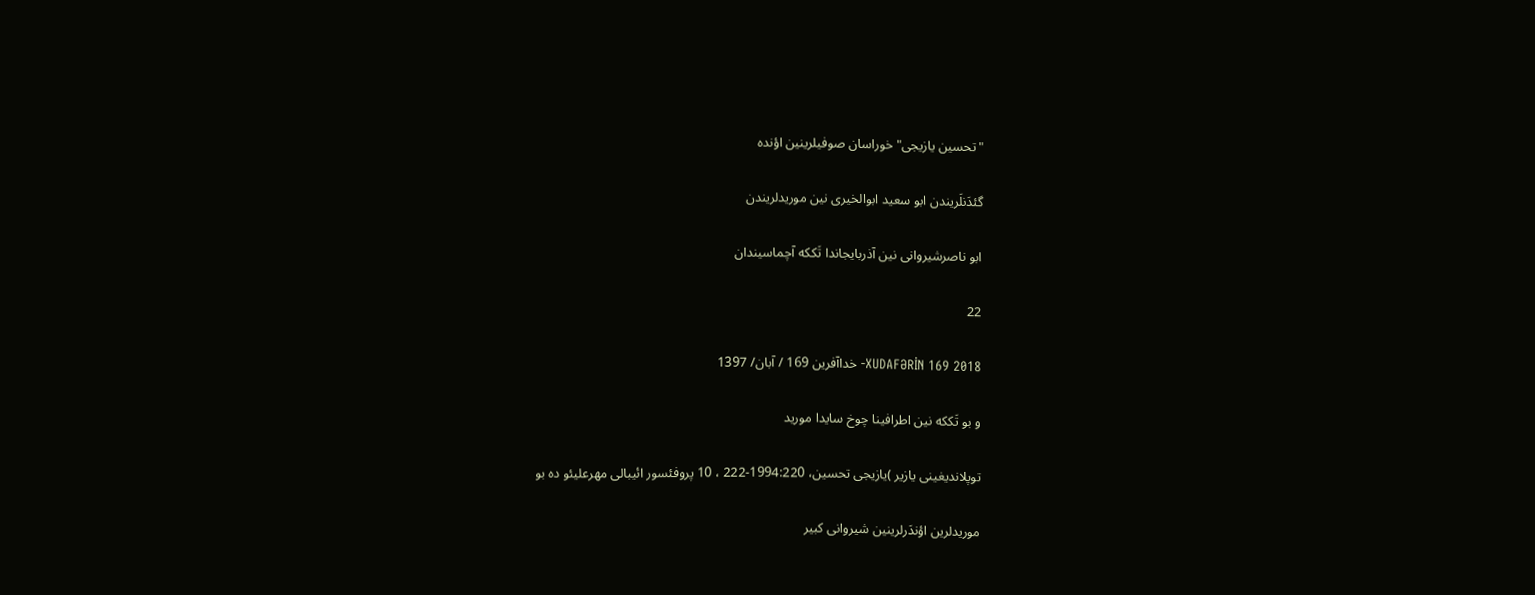"تحسین یازیجی" خوراسان صوفیلرینین اؤنده

گئدَنلَریندن ابو سعید ابوالخیری نین موریدلریندن

ابو ناصرشیروانی نین آذربایجاندا تَککه آچماسیندان

22

2018 XUDAFƏRİN 169- خداآفرین 169 / آبان/ 1397

و بو تَککه نین اطرافینا چوخ سایدا مورید

توپلاندیغینی یازیر )یازیجی تحسین، 1994:220-222 ، 10 پروفئسور ائیبالی مهرعلیئو ده بو

موریدلرین اؤندَرلرینین شیروانی کبیر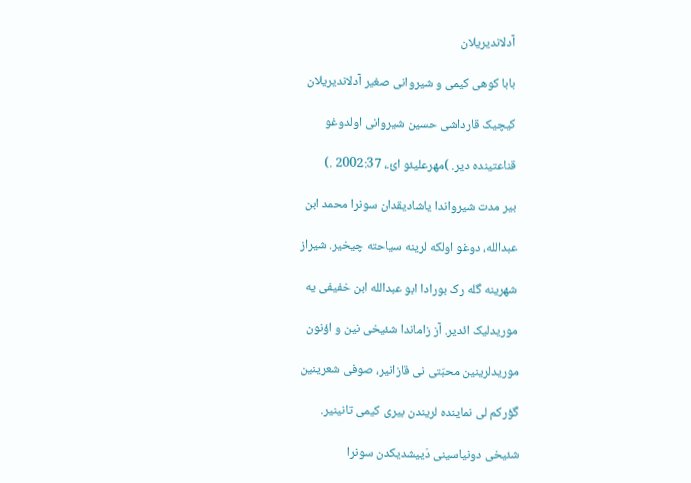آدلاندیریلان

بابا کوهی کیمی و شیروانی صغیر آدلاندیریلان

کیچیک قارداشی حسین شیروانی اولدوغو

قناعتینده دیر. )مهرعلیئو ائ.، 2002:37 .)

بیر مدت شیرواندا یاشادیقدان سونرا محمد ابن

عبدالله، دوغو اولکه لرینه سیاحته چیخیر. شیراز

شهرینه گله رک بورادا ابو عبدالله ابن خفیفی یه

موریدلیک ائدیر. آز زاماندا شئیخی نین و اؤنون

موریدلرینین محبّتی نی قازانیر، صوفی شعرینین

گؤرکم لی نماینده لریندن بیری کیمی تانینیر.

شئیخی دونیاسینی دَییشدیکدن سونرا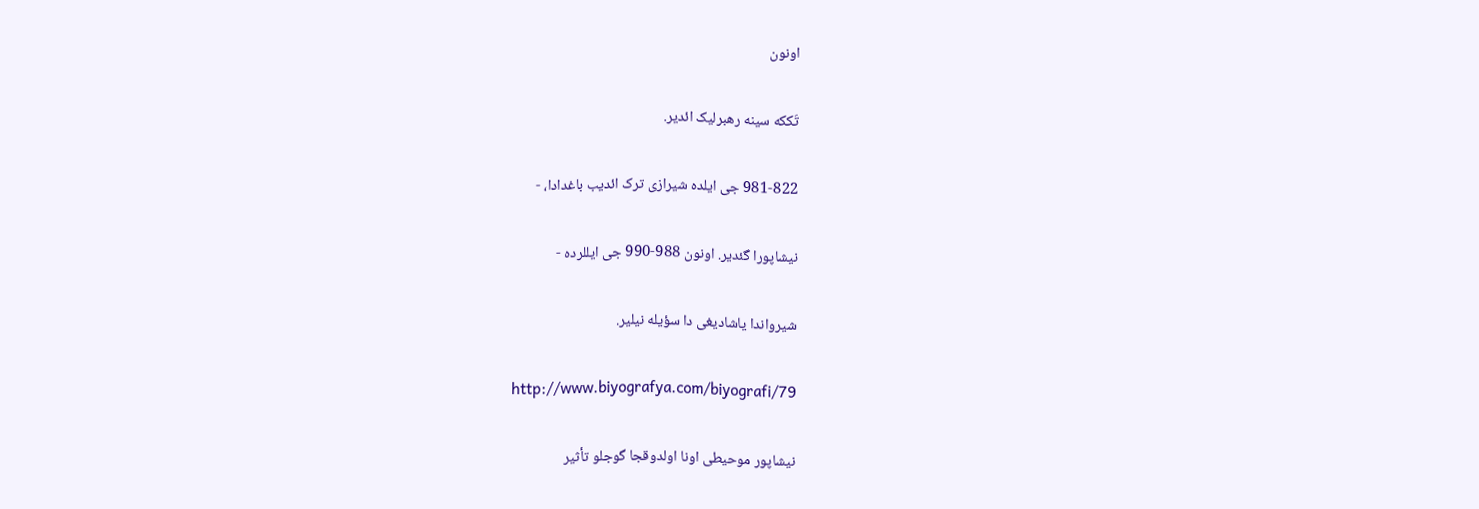اونون

تَککه سینه رهبرلیک ائدیر.

981-822 جی ایلده شیرازی ترک ائدیب باغدادا، -

نیشاپورا گئدیر. اونون 988-990 جی ایللرده -

شیرواندا یاشادیغی دا سؤیله نیلیر.

http://www.biyografya.com/biyografi/79

نیشاپور موحیطی اونا اولدوقجا گوجلو تأثیر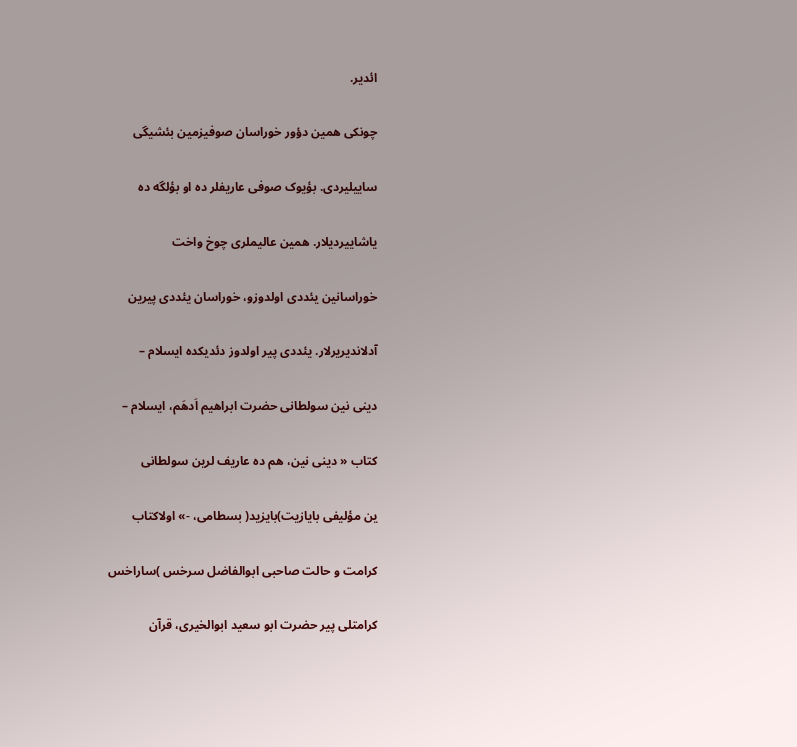ائدیر.

چونکی همین دؤور خوراسان صوفیزمین بئشیگی

ساییلیردی. بؤیوک صوفی عاریفلر ده او بؤلگه ده

یاشاییردیلار. همین عالیملری چوخ واخت

خوراسانین یئددی اولدوزو، خوراسان یئددی پیرین

آدلاندیریرلار. یئددی پیر اولدوز دئدیکده ایسلام –

دینی نین سولطانی حضرت ابراهیم اَدهَم، ایسلام –

کتاب « دینی نین، هم ده عاریف لرین سولطانی

ین مؤلیفی بایازیت)بایزید( بسطامی، -» اولاکتاب

کرامت و حالت صاحبی ابوالفاضل سرخس )ساراخس

کرامتلی پیر حضرت ابو سعید ابوالخیری، قرآن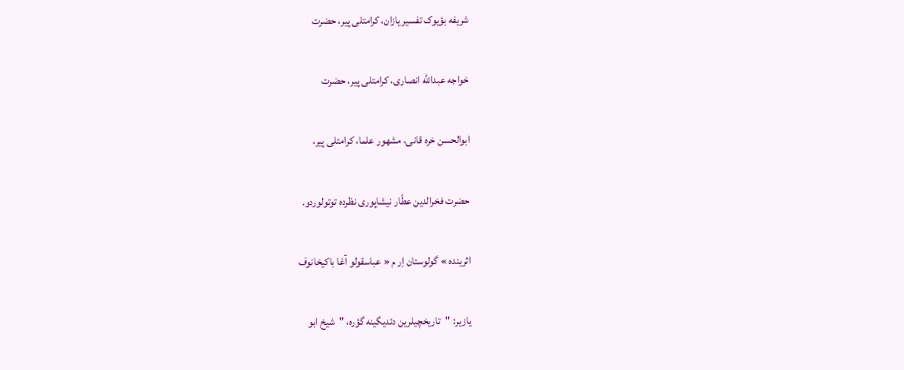شریفه بؤیوک تفسیر یازان، کرامتلی پیر، حضرت

خواجه عبدالله انصاری، کرامتلی پیر، حضرت

ابوالحسن خره قانی، مشهور علما، کرامتلی پیر،

حضرت فخرالدین عطّار نیشاپوری نظرده توتولوردو.

اثرینده » گولوستان اِر م « عباسقولو آغا باکیخانوف

یازیر: "تاریخچیلرین دئدیگینه گؤره، "شیخ ابو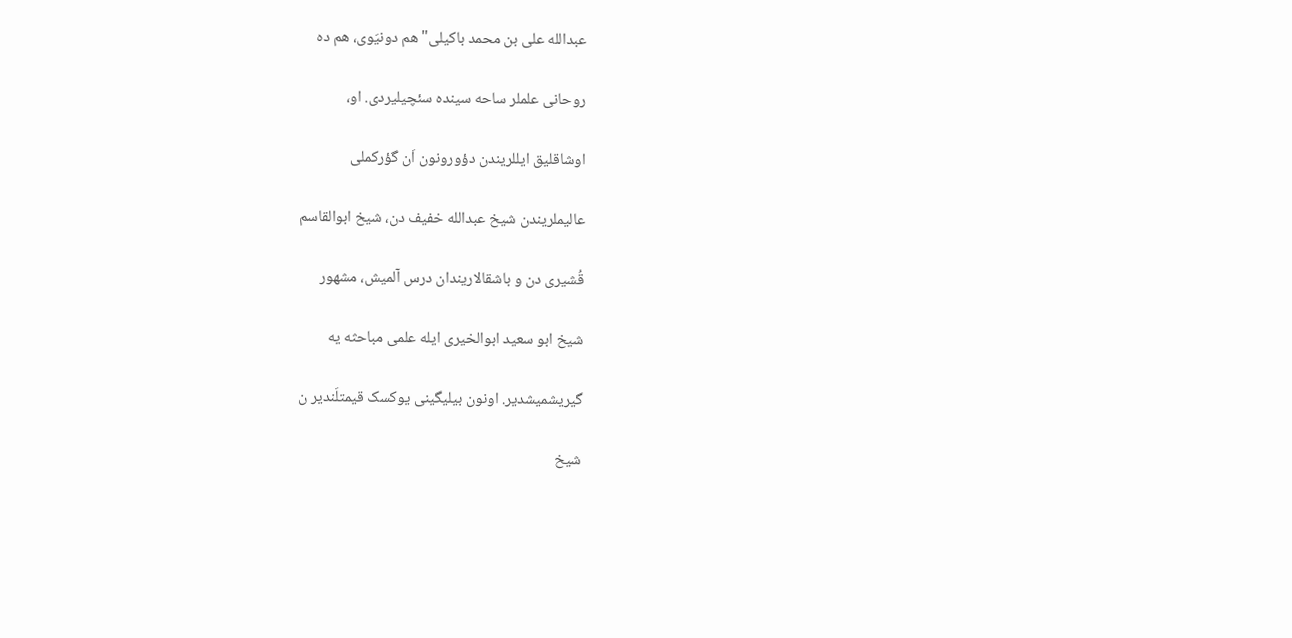عبدالله علی بن محمد باکیلی" هم دونیَوی، هم ده

روحانی علملر ساحه سینده سئچیلیردی. او،

اوشاقلیق ایللریندن دؤورونون اَن گؤرکملی

عالیملریندن شیخ عبدالله خفیف دن، شیخ ابوالقاسم

قُشیری دن و باشقالاریندان درس آلمیش، مشهور

شیخ ابو سعید ابوالخیری ایله علمی مباحثه یه

گیریشمیشدیر. اونون بیلیگینی یوکسک قیمتلَندیر ن

شیخ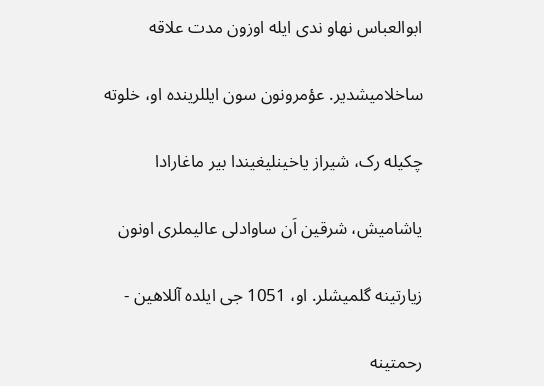ابوالعباس نهاو ندی ایله اوزون مدت علاقه

ساخلامیشدیر. عؤمرونون سون ایللرینده او، خلوته

چکیله رک، شیراز یاخینلیغیندا بیر ماغارادا

یاشامیش، شرقین اَن ساوادلی عالیملری اونون

زیارتینه گلمیشلر. او، 1051 جی ایلده آللاهین -

رحمتینه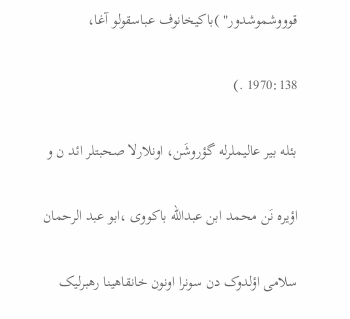قوووشموشدور" )باکیخانوف عباسقولو آغا،

1970:138 .)

بئله بیر عالیملرله گؤروشَن، اونلارلا صحبتلر ائد ن و

اؤیره نَن محمد ابن عبدالله باکووی ،ابو عبد الرحمان

سلامی اؤلدوک دن سونرا اونون خانقاهینا رهبرلیک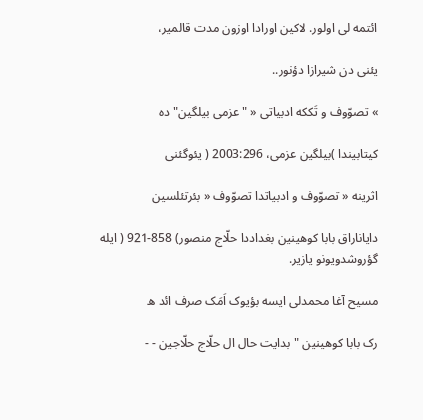ائتمه لی اولور. لاکین اورادا اوزون مدت قالمیر،

یئنی دن شیرازا دؤنور..

» تصوّوف و تَککه ادبیاتی « "عزمی بیلگین" ده

کیتابیندا )بیلگین عزمی، 2003:296 ( یئوگئنی

اثرینه « تصوّوف و ادبیاتدا تصوّوف « بئرتئلسین

دایاناراق بابا کوهینین بغداددا حلّاج منصور) 858-921 ( ایله گؤروشدویونو یازیر.

مسیح آغا محمدلی ایسه بؤیوک اَمَک صرف ائد ه

رک بابا کوهینین "بدایت حال ال حلّاج حلّاجین - -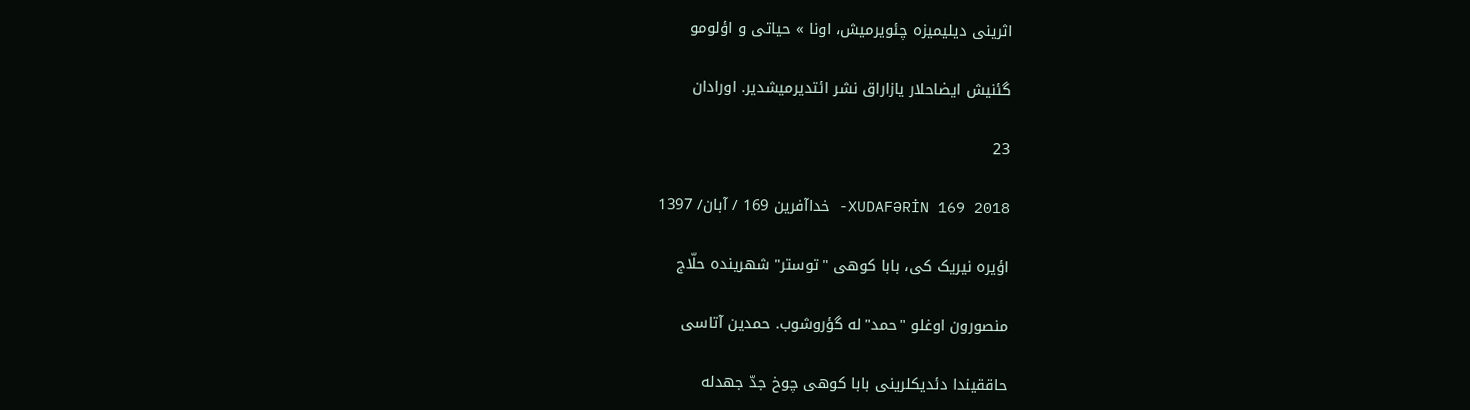اثرینی دیلیمیزه چئویرمیش، اونا » حیاتی و اؤلومو

گئنیش ایضاحلار یازاراق نشر ائتدیرمیشدیر. اورادان

23

2018 XUDAFƏRİN 169- خداآفرین 169 / آبان/ 1397

اؤیره نیریک کی، بابا کوهی "توستر" شهرینده حلّاج

منصورون اوغلو "حمد"له گؤروشوب. حمدین آتاسی

حاققیندا دئدیکلرینی بابا کوهی چوخ جدّ جهدله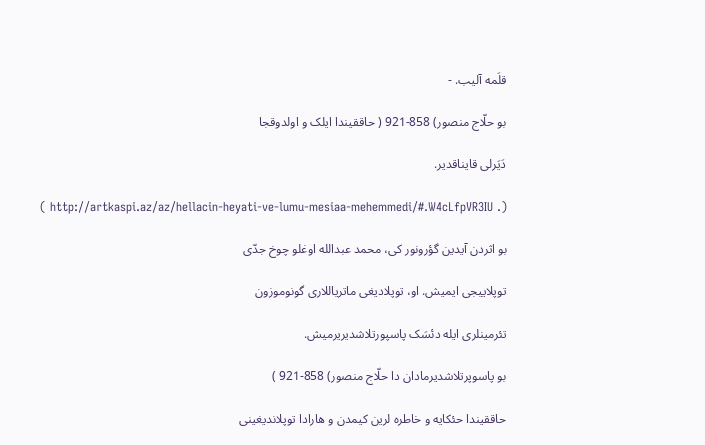قلَمه آلیب. -

بو حلّاج منصور) 858-921 ( حاققیندا ایلک و اولدوقجا

دَیَرلی قایناقدیر.

( http://artkaspi.az/az/hellacin-heyati-ve-lumu-mesiaa-mehemmedi/#.W4cLfpVR3IU .)

بو اثردن آیدین گؤرونور کی، محمد عبدالله اوغلو چوخ جدّی

توپلاییجی ایمیش. او، توپلادیغی ماتریاللاری گونوموزون

تئرمینلری ایله دئسَک پاسپورتلاشدیریرمیش.

بو پاسوپرتلاشدیرمادان دا حلّاج منصور) 858-921 )

حاققیندا حئکایه و خاطره لرین کیمدن و هارادا توپلاندیغینی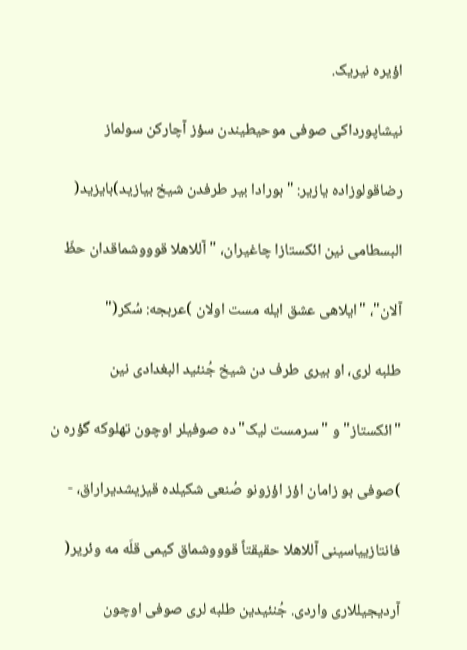اؤیره نیریک.

نیشاپورداکی صوفی موحیطیندن سؤز آچارکن سولماز

رضاقولوزاده یازیر: "بورادا بیر طرفدن شیخ بیازید)بایزید(

البسطامی نین ائکستازا چاغیران، "آللاهلا قوووشماقدان حظّ

آلان"، "ایلاهی عشق ایله مست اولان )عربجه: سُکر("

طلبه لری، او بیری طرف دن شیخ جُنئید البغدادی نین

"ائکستاز" و "سرمست لیک"ده صوفیلر اوچون تهلوکه گؤره ن

)صوفی بو زامان اؤز اؤزونو صُنعی شکیلده قیزیشدیراراق، -

فانتازییاسینی آللاهلا حقیقتاً قوووشماق کیمی قلَه مه وئریر(

آردیجیللاری واردی. جُنئیدین طلبه لری صوفی اوچون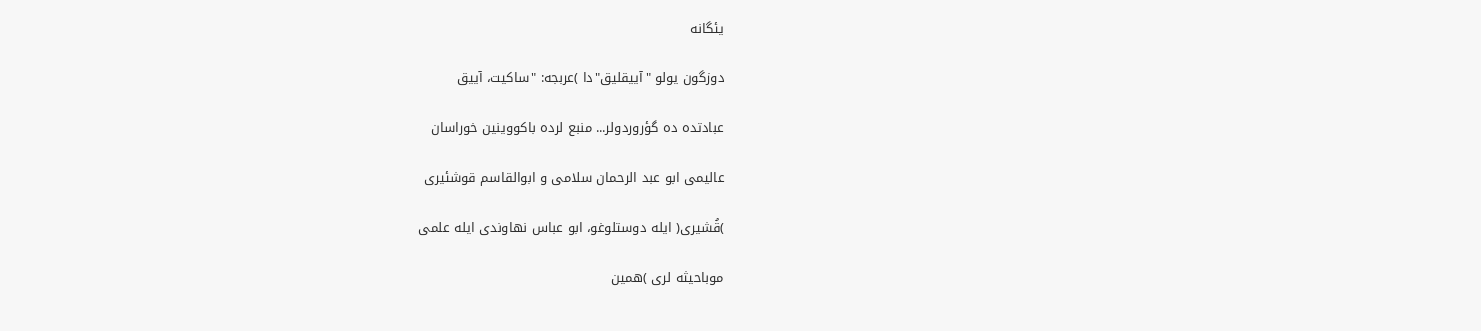یئگانه

دوزگون یولو "آییقلیق"دا )عربجه: "ساکیت، آییق

عبادتده ده گؤروردولر... منبع لرده باکووینین خوراسان

عالیمی ابو عبد الرحمان سلامی و ابوالقاسم قوشئیری

)قُشیری( ایله دوستلوغو، ابو عباس نهاوندی ایله علمی

موباحیثه لری )همین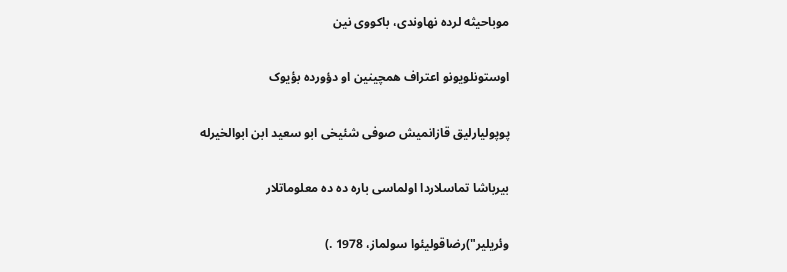موباحیثه لرده نهاوندی، باکووی نین

اوستونلویونو اعتراف همچینین او دؤورده بؤیوک

پوپولیارلیق قازانمیش صوفی شئیخی ابو سعید ابن ابوالخیرله

بیرباشا تماسلاردا اولماسی باره ده ده معلوماتلار

وئریلیر")رضاقولیئوا سولماز، 1978 .)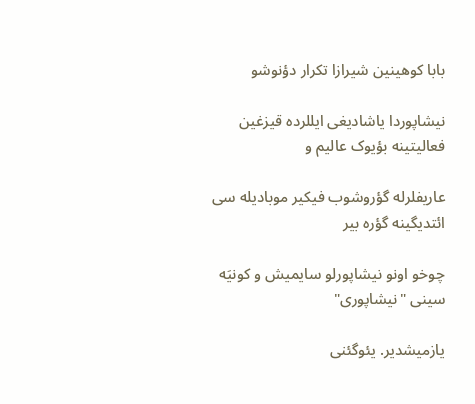بابا کوهینین شیرازا تکرار دؤنوشو

نیشاپوردا یاشادیغی ایللرده قیزغین فعالیتینه بؤیوک عالیم و

عاریفلرله گؤروشوب فیکیر موبادیله سی ائتدیگینه گؤره بیر

چوخو اونو نیشاپورلو سایمیش و کونیَه سینی "نیشاپوری"

یازمیشدیر. یئوگئنی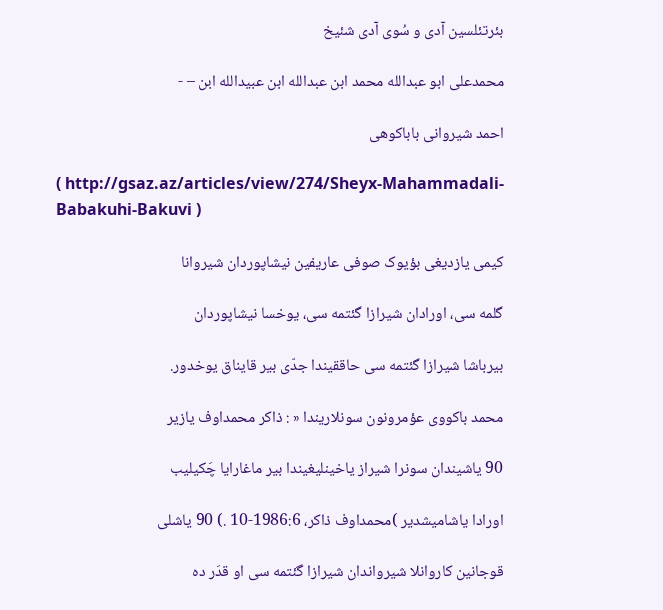بئرتئلسین آدی و سُوی آدی شئیخ

محمدعلی ابو عبدالله محمد ابن عبدالله ابن عبیدالله ابن – -

احمد شیروانی باباکوهی

( http://gsaz.az/articles/view/274/Sheyx-Mahammadali-Babakuhi-Bakuvi )

کیمی یازدیغی بؤیوک صوفی عاریفین نیشاپوردان شیروانا

گلمه سی، اورادان شیرازا گئتمه سی، یوخسا نیشاپوردان

بیرباشا شیرازا گئتمه سی حاققیندا جدّی بیر قایناق یوخدور.

محمد باکووی عؤمرونون سونلاریندا « : ذاکر محمداوف یازیر

90 یاشیندان سونرا شیراز یاخینلیغیندا بیر ماغارایا چَکیلیب

اورادا یاشامیشدیر )محمداوف ذاکر، 1986:6-10 .) 90 یاشلی

قوجانین کاروانلا شیرواندان شیرازا گئتمه سی او قدَر ده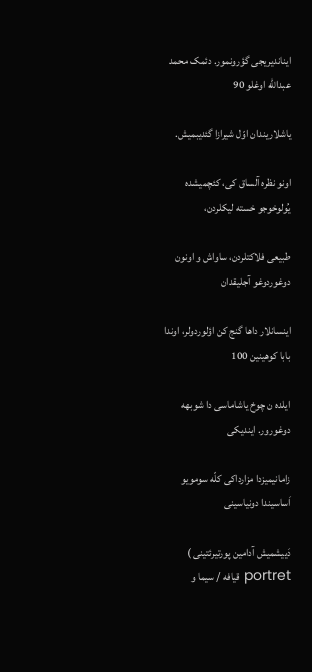ایناندیریجی گؤرونمور. دئمک محمد عبدالله اوغلو 90

یاشلاریندان اوّل شیرازا گئدیبمیش.

اونو نظره آلساق کی، کئچمیشده یُولوخوجو خسته لیکلردن،

طبیعی فلاکتلردن، ساواش و اونون دوغوردوغو آجلیقدان

اینسانلار داها گنج کن اؤلوردولر، اوندا بابا کوهینین 100

ایلده ن چوخ یاشاماسی دا شوبهه دوغورور. ایندیکی

زامانیمیزدا مزارداکی کلّه سومویو اَساسیندا دونیاسینی

دَییشمیش آدامین پورتیرئتینی ) portret قیافه / سیما و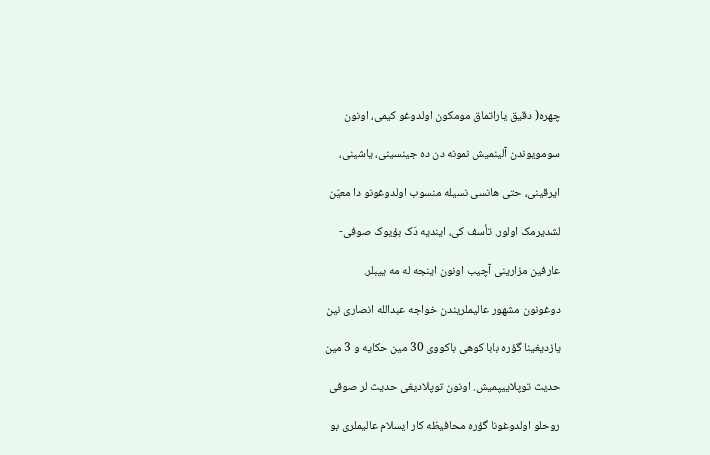چهره( دقیق یاراتماق مومکون اولدوغو کیمی، اونون

سومویوندن آلینمیش نمونه دن ده جینسینی، یاشینی،

ایرقینی، حتی هانسی نسیله منسوب اولدوغونو دا معیّن

لشدیرمک اولور. تأسف کی، ایندیه دَک بؤیوک صوفی-

عارفین مزارینی آچیب اونون اینجه له مه ییبلر.

دوغونون مشهور عالیملریندن خواجه عبدالله انصاری نین

یازدیغینا گؤره بابا کوهی باکووی 30 مین حکایه و 3 مین

حدیث توپلاییپمیش. اونون توپلادیغی حدیث لر صوفی

روحلو اولدوغونا گؤره محافیظه کار ایسلام عالیملری بو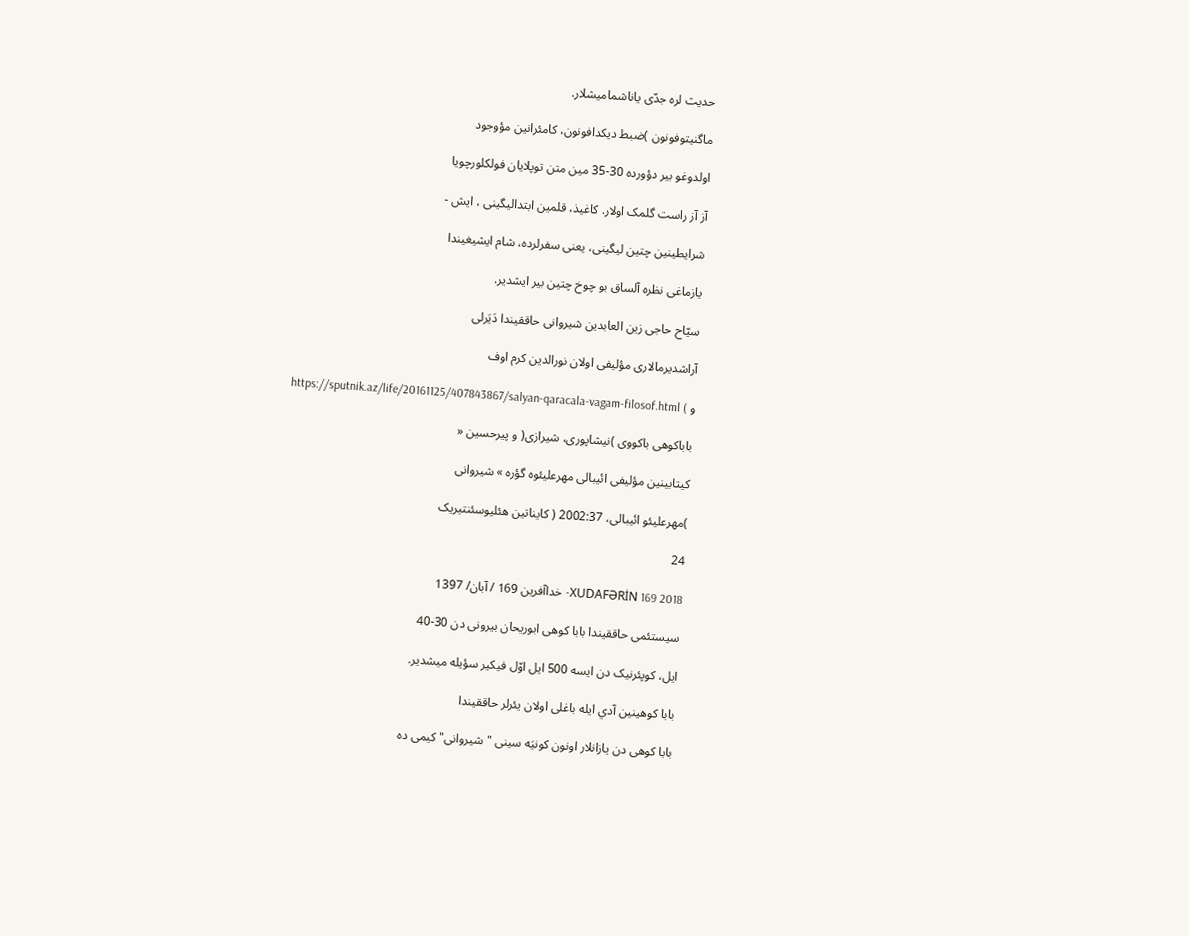حدیث لره جدّی یاناشمامیشلار.

ماگنیتوفونون )ضبط دیکدافونون، کامئرانین مؤوجود

اولدوغو بیر دؤورده 30-35 مین متن توپلایان فولکلورچویا

آز آز راست گلمک اولار. کاغیذ، قلمین ابتدالیگینی ، ایش -

شرایطینین چتین لیگینی، یعنی سفرلرده، شام ایشیغیندا

یازماغی نظره آلساق بو چوخ چتین بیر ایشدیر.

سیّاح حاجی زین العابدین شیروانی حاققیندا دَیَرلی

آراشدیرمالاری مؤلیفی اولان نورالدین کرم اوف

https://sputnik.az/life/20161125/407843867/salyan-qaracala-vagam-filosof.html ( و

باباکوهی باکووی )نیشاپوری، شیرازی( و پیرحسین «

کیتابینین مؤلیفی ائیبالی مهرعلیئوه گؤره » شیروانی

)مهرعلیئو ائیبالی، 2002:37 ( کایناتین هئلیوسئنتیریک

24

2018 XUDAFƏRİN 169- خداآفرین 169 / آبان/ 1397

سیستئمی حاققیندا بابا کوهی ابوریحان بیرونی دن 30-40

ایل، کوپئرنیک دن ایسه 500 ایل اوّل فیکیر سؤیله میشدیر.

بابا کوهینین آدي ایله باغلی اولان یئرلر حاققیندا

بابا کوهی دن یازانلار اونون کونیَه سینی "شیروانی" کیمی ده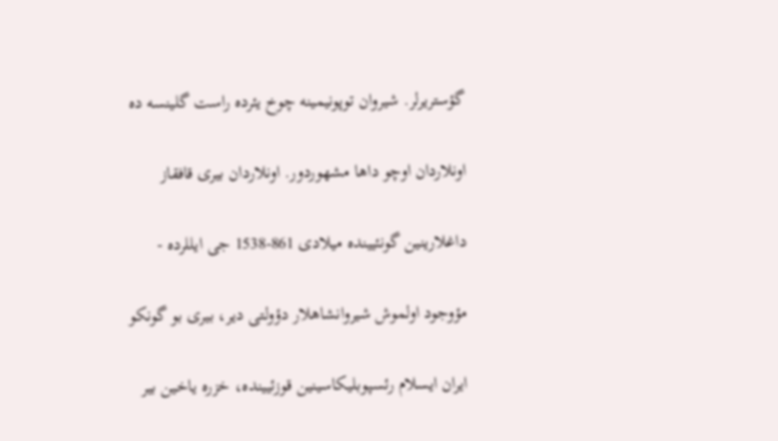گؤستریرلر. شیروان توپونیمینه چوخ یئرده راست گلینسه ده

اونلاردان اوچو داها مشهوردور. اونلاردان بیری قافقاز

داغلارینین گونئیینده میلادی 861-1538 جی ایللرده -

مؤوجود اولموش شیروانشاهلار دؤولتی دیر، بیری بو گونکو

ایران ایسلام رئسپوبلیکاسینین قوزئیینده، خزره یاخین بیر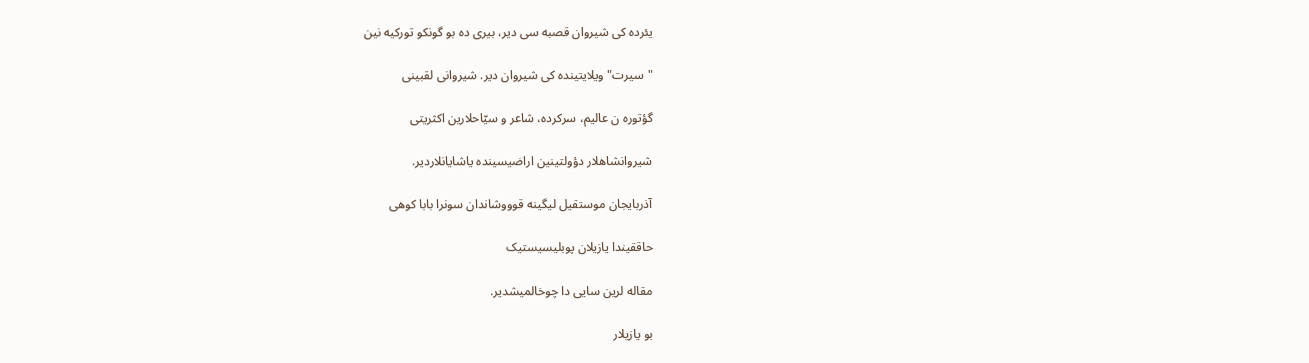یئرده کی شیروان قصبه سی دیر، بیری ده بو گونکو تورکیه نین

"سیرت" ویلایتینده کی شیروان دیر. شیروانی لقبینی

گؤتوره ن عالیم، سرکرده، شاعر و سیّاحلارین اکثریتی

شیروانشاهلار دؤولتینین اراضیسینده یاشایانلاردیر.

آذربایجان موستقیل لیگینه قوووشاندان سونرا بابا کوهی

حاققیندا یازیلان پوبلیسیستیک

مقاله لرین سایی دا چوخالمیشدیر.

بو یازیلار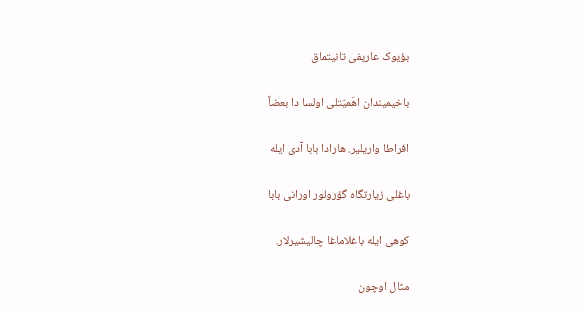بؤیوک عاریفی تانیتماق

باخیمیندان اهَمیّتلی اولسا دا بعضاً

افراطا واریلیر. هارادا بابا آدی ایله

باغلی زیارتگاه گؤرولور اورانی بابا

کوهی ایله باغلاماغا چالیشیرلار.

مثال اوچون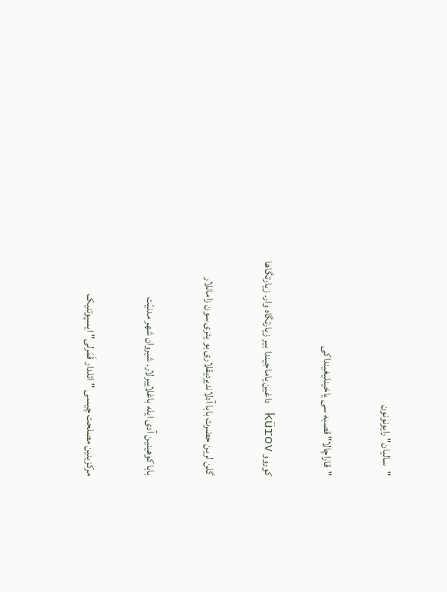"سالیان" رایونونون

"قاراچالا" قصبه سی یاخینلیغینداکی

کوروو kürov داغین یاماجیندا بیر زیارتگاه وار. زیارتگاها

گلن لرین حضرت بابا آدلاندیردیقلاری بو یئری سون زامانلار

بابا کوهینین آدی ایله باغلاییرلار. شیروان شهر مدنیّت

مرکزینین مصلحت چیسی "ائلدار قَمَرلی" ایسپوتنیک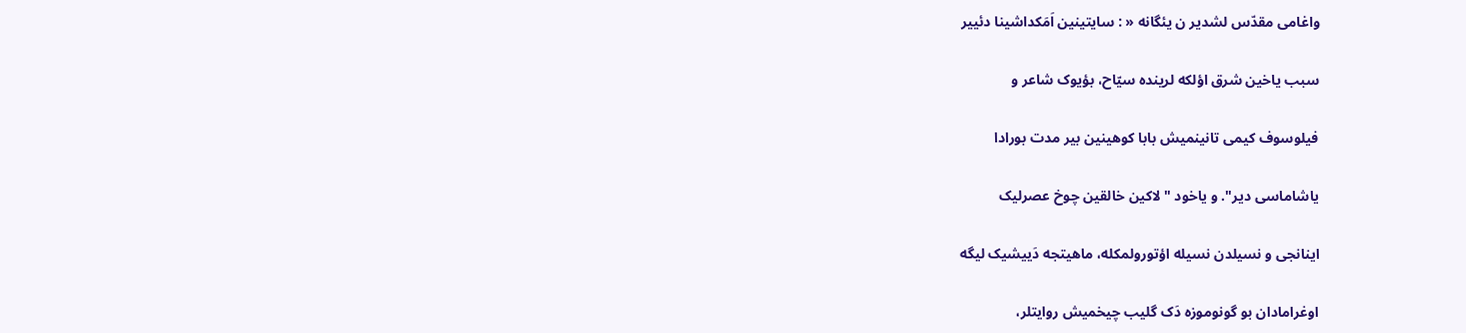واغامی مقدّس لشدیر ن یئگانه « : سایتینین اَمَکداشینا دئییر

سبب یاخین شرق اؤلکه لرینده سیّاح، بؤیوک شاعر و

فیلوسوف کیمی تانینمیش بابا کوهینین بیر مدت بورادا

یاشاماسی دیر". و یاخود "لاکین خالقین چوخ عصرلیک

اینانجی و نسیلدن نسیله اؤتورولمکله، ماهیتجه دَییشیک لیگه

اوغرامادان بو گونوموزه دَک گلیب چیخمیش روایتلر،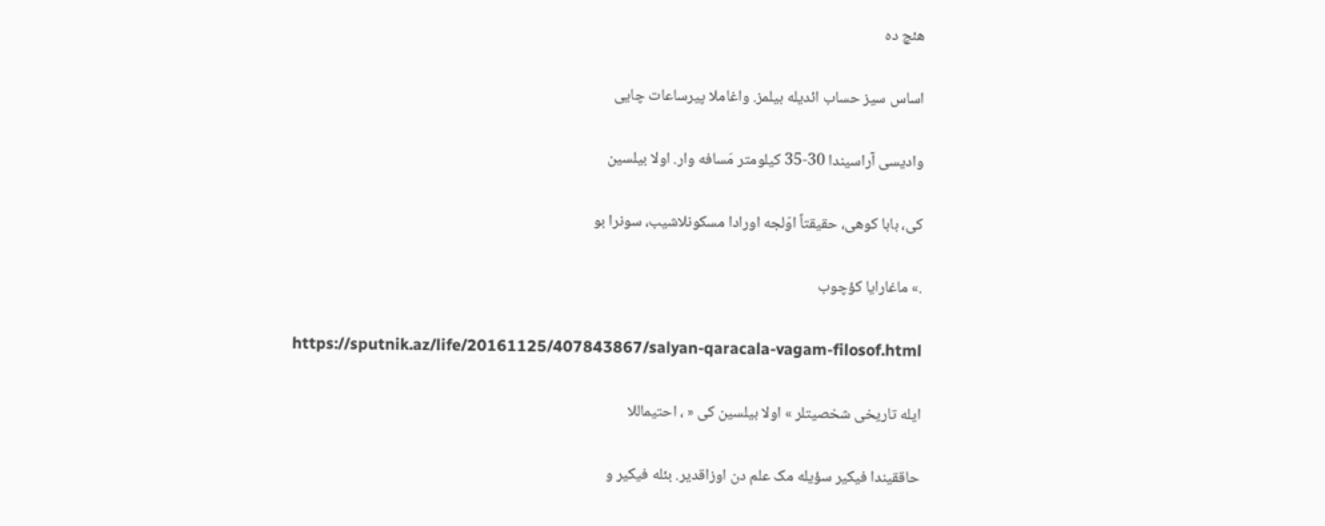هئچ ده

اساس سیز حساب ائدیله بیلمز. واغاملا پیرساعات چایی

وادیسی آراسیندا 30-35 کیلومتر مَسافه وار. اولا بیلسین

کی، بابا کوهی، حقیقتاً اوّلجه اورادا مسکونلاشیب، سونرا بو

.» ماغارایا کؤچوب

https://sputnik.az/life/20161125/407843867/salyan-qaracala-vagam-filosof.html

ایله تاریخی شخصیتلر » اولا بیلسین کی « ، احتیماللا

حاققیندا فیکیر سؤیله مک علم دن اوزاقدیر. بئله فیکیر و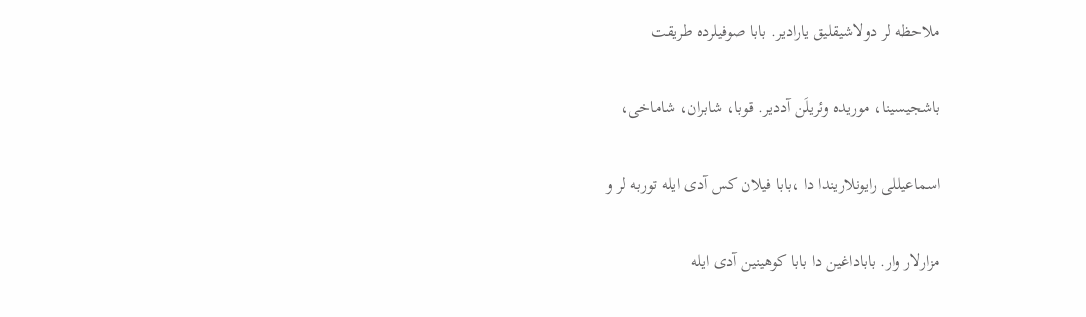ملاحظه لر دولاشیقلیق یارادیر. بابا صوفیلرده طریقت

باشجیسینا، موریده وئریلَن آددیر. قوبا، شابران، شاماخی،

اسماعیللی رایونلاریندا دا ،بابا فیلان کس آدی ایله توربه لر و

مزارلار وار. باباداغین دا بابا کوهینین آدی ایله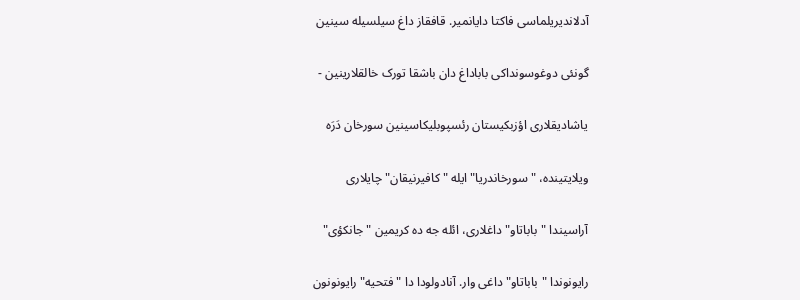آدلاندیریلماسی فاکتا دایانمیر. قافقاز داغ سیلسیله سینین

گونئی دوغوسونداکی باباداغ دان باشقا تورک خالقلارینین -

یاشادیقلاری اؤزبکیستان رئسپوبلیکاسینین سورخان دَرَه

ویلایتینده، "سورخاندریا" ایله "کافیرنیقان" چایلاری

آراسیندا "باباتاو" داغلاری، ائله جه ده کریمین "جانکؤی"

رایونوندا "باباتاو" داغی وار. آنادولودا دا "فتحیه" رایونونون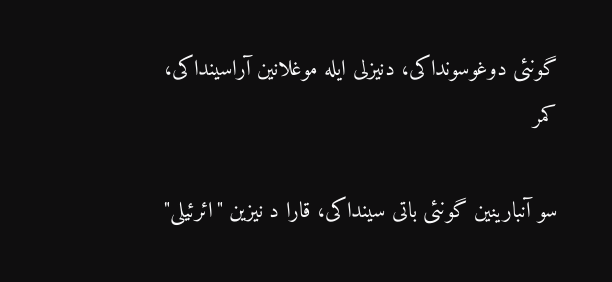گونئی دوغوسونداکی، دنیزلی ایله موغلانین آراسینداکی، کمر

سو آنبارینین گونئی باتی سینداکی، قارا د نیزین "ائرئیلی"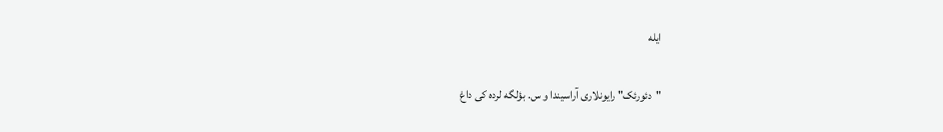ایله

"دئورئک" رایونلاری آراسیندا و س. بؤلگه لرده کی داغ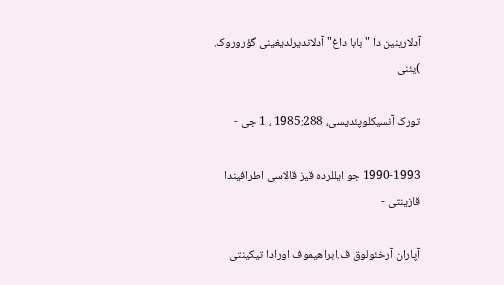آدلارینین دا "بابا داغ" آدلاندیرلدیغینی گؤروروک. )یئنی

تورک آنسیکلوپئدیسی، 1985:288 ، 1 جی -

1990-1993 جو ایللرده قیز قالاسی اطرافیندا قازینتی -

آپاران آرخئولوق ف.ابراهیموف اورادا تیکینتی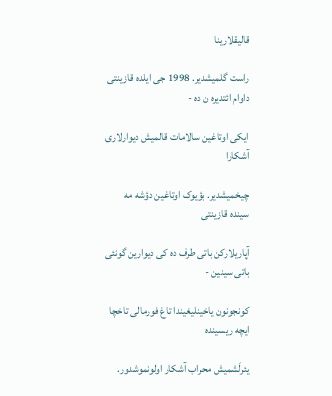قالیقلارینا

راست گلمیشدیر. 1998 جی ایلده قازینتی داوام ائتدیره ن ده -

ایکی اوتاغین سالامات قالمیش دیوارلاری آشکارا

چیخمیشدیر. بؤیوک اوتاغین دؤشه مه سینده قازینتی

آپاریلارکن باتی طرف ده کی دیوارین گونئی باتی سینین -

کونجونون یاخینلیغیندا تاغ فورمالی تاخچا ایچه ریسینده

یئرلَشمیش محراب آشکار اولونموشدور.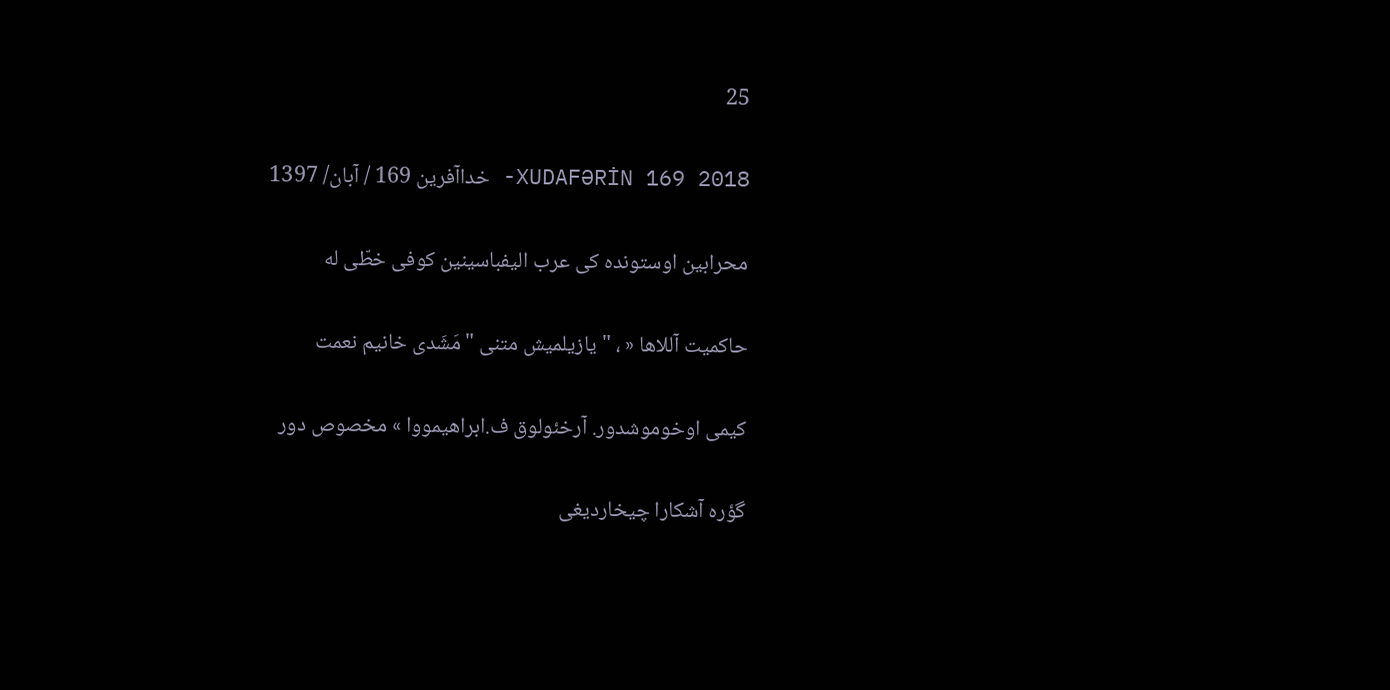25

2018 XUDAFƏRİN 169- خداآفرین 169 / آبان/ 1397

محرابین اوستونده کی عرب الیفباسینین کوفی خطّی له

حاکمیت آللاها « ، " یازیلمیش متنی "مَشَدی خانیم نعمت

کیمی اوخوموشدور. آرخئولوق ف.ابراهیمووا » مخصوص دور

گؤره آشکارا چیخاردیغی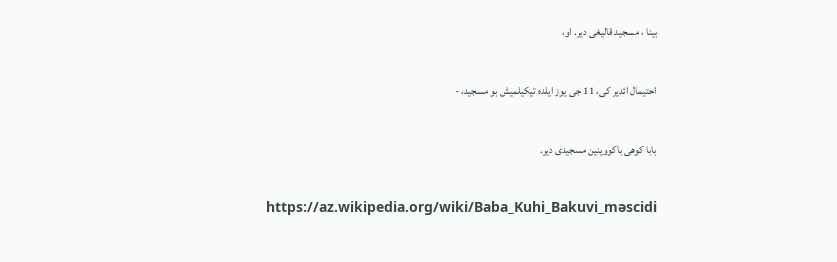بینا ، مسجید قالیغی دیر. او،

احتیمال ائدیر کی، 11 جی یوز ایلده تیکیلمیش بو مسجید، -

بابا کوهی باکووینین مسجیدی دیر.

https://az.wikipedia.org/wiki/Baba_Kuhi_Bakuvi_məscidi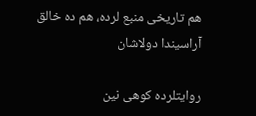هم تاریخی منبع لرده، هم ده خالق آراسیندا دولاشان

روایتلرده کوهی نین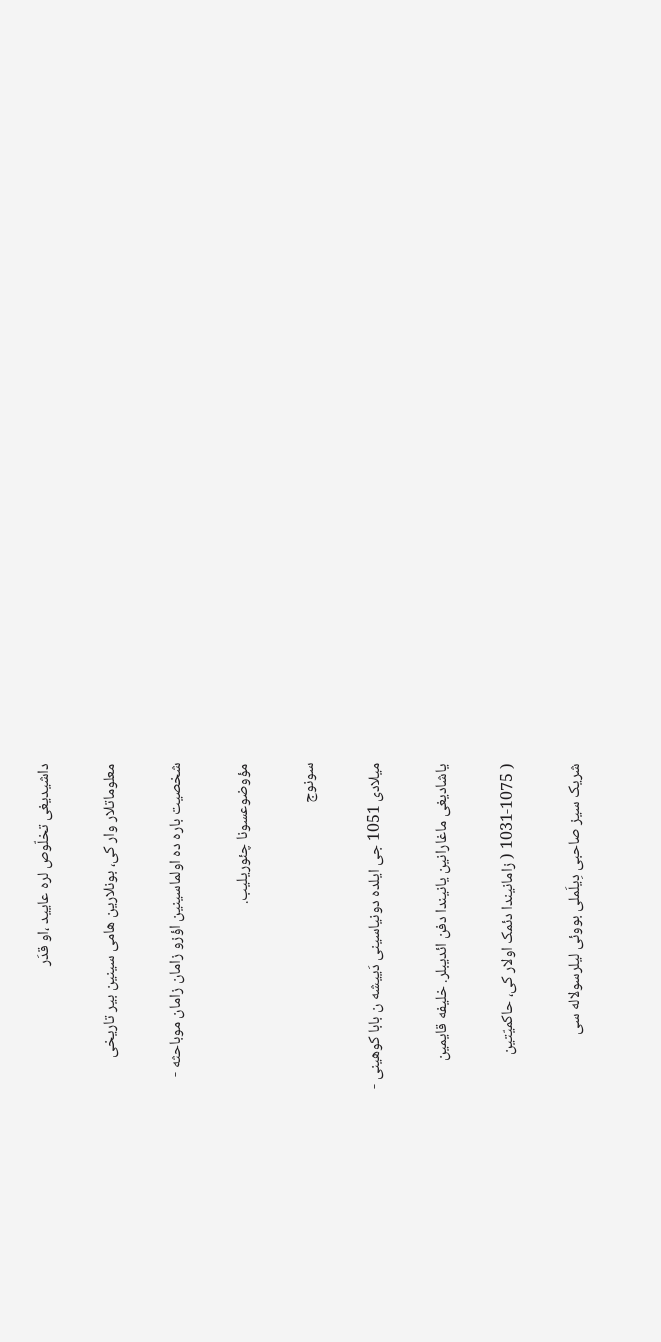داشیدیغی تخلّوص لره عایید ،او قدَر

معلوماتلار وار کی، بونلارین هامی سینین بیر تاریخی

شخصیت باره ده اولماسینین اؤزو زامان زامان موباحثه -

مؤوضوعسونا چئوریلیب.

سونوج

میلادی 1051 جی ایلده دونیاسینی دَییشه ن بابا کوهینی -

یاشادیغی ماغارانین یانیندا دفن ائدیبلر. خلیفه قایمین

( 1031-1075 ( زامانیندا دئمک اولار کی، حاکمیّتین

شریک سیز صاحبی دِیلَملی بووئی لیلرسولاله سی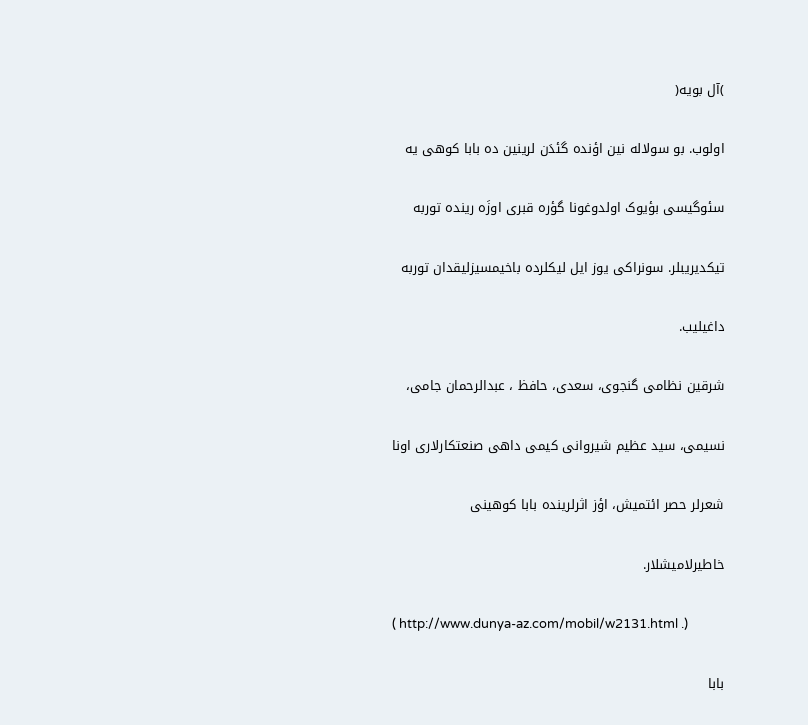)آل بویه(

اولوب. بو سولاله نین اؤنده گئدَن لرینین ده بابا کوهی یه

سئوگیسی بؤیوک اولدوغونا گؤره قبری اوزَه رینده توربه

تیکدیریبلر. سونراکی یوز ایل لیکلرده باخیمسیزلیقدان توربه

داغیلیب.

شرقین نظامی گنجوی، سعدی، حافظ ، عبدالرحمان جامی،

نسیمی، سید عظیم شیروانی کیمی داهی صنعتکارلاری اونا

شعرلر حصر ائتمیش، اؤز اثرلرینده بابا کوهینی

خاطیرلامیشلار.

( http://www.dunya-az.com/mobil/w2131.html .)

بابا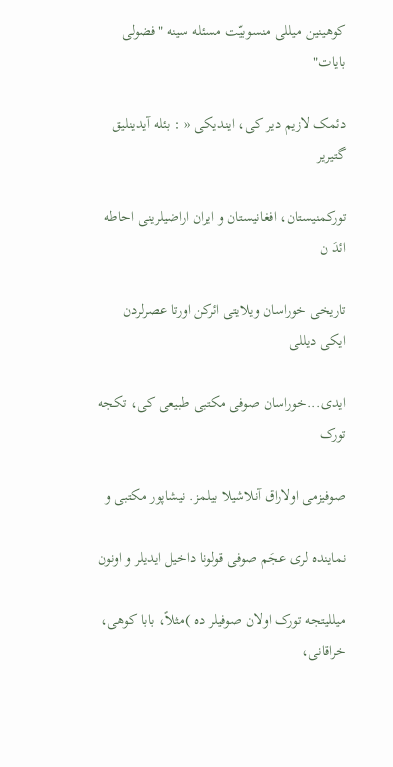کوهینین میللی منسوبیّت مسئله سینه "فضولی بایات"

دئمک لازیم دیر کی، ایندیکی « : بئله آیدینلیق گتیریر

تورکمنیستان، افغانیستان و ایران اراضیلرینی احاطه ائدَ ن

تاریخی خوراسان ویلایتی ائرکن اورتا عصرلردن ایکی دیللی

ایدی...خوراسان صوفی مکتبی طبیعی کی، تکجه تورک

صوفیزمی اولاراق آنلاشیلا بیلمز. نیشاپور مکتبی و

نماینده لری عجَم صوفی قولونا داخیل ایدیلر و اونون

میللیتجه تورک اولان صوفیلر ده )مثلاً، بابا کوهی، خراقانی،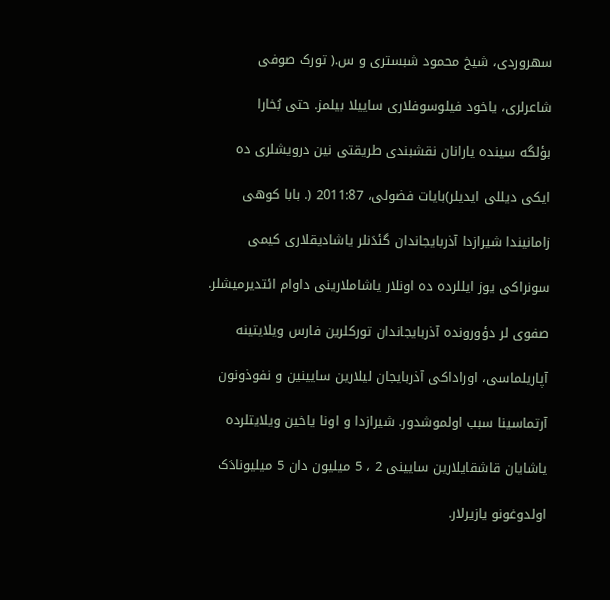سهروردی، شیخ محمود شبستری و س.( تورک صوفی

شاعرلری، یاخود فیلوسوفلاری ساییلا بیلمز. حتی بُخارا

بؤلگه سینده یارانان نقشبندی طریقتی نین درویشلری ده

ایکی دیللی ایدیلر)بایات فضولی، 2011:87 (. بابا کوهی

زامانیندا شیرازدا آذربایجاندان گئدَنلر یاشادیقلاری کیمی

سونراکی یوز ایللرده ده اونلار یاشاملارینی داوام ائتدیرمیشلر.

صفوی لر دؤورونده آذربایجاندان تورکلرین فارس ویلایتینه

آپاریلماسی، اوراداکی آذربایجان لیلارین سایینین و نفوذونون

آرتماسینا سبب اولموشدور. شیرازدا و اونا یاخین ویلایتلرده

یاشایان قاشقایلارین سایینی 2 ، 5 میلیون دان 5 میلیونادَک

اولدوغونو یازیرلار.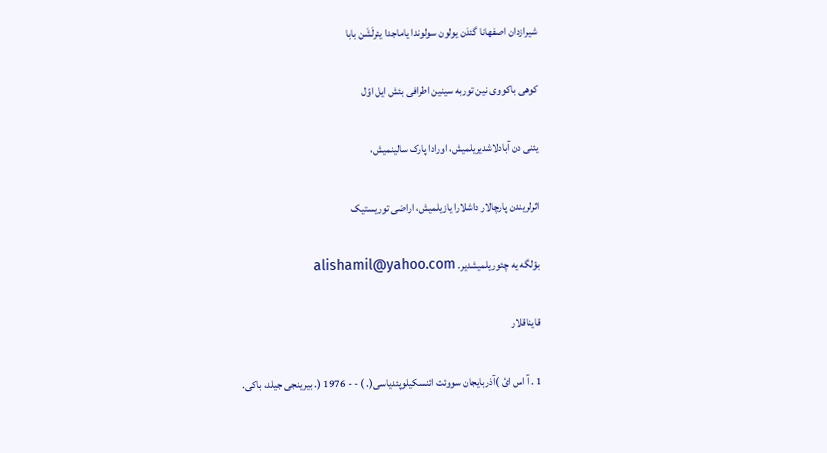شیرازدان اصفهانا گئدَن یولون سولوندا یاماجدا یئرلَشَن بابا

کوهی باکووی نین توربه سینین اطرافی بئش ایل اوّل

یئنی دن آبادلاشدیریلمیش، اورادا پارک سالینمیش،

اثرلریندن پارچالار داشلارا یازیلمیش، اراضی توریستیک

بؤلگه یه چئوریلمیشدیر. alishamil@yahoo.com

قایناقلار

1 . آ اس ائ )آذربایجان سووئت ائنسکیلوپئدیاسی(. ) - - 1976 (. بیرینجی جیلد، باکی.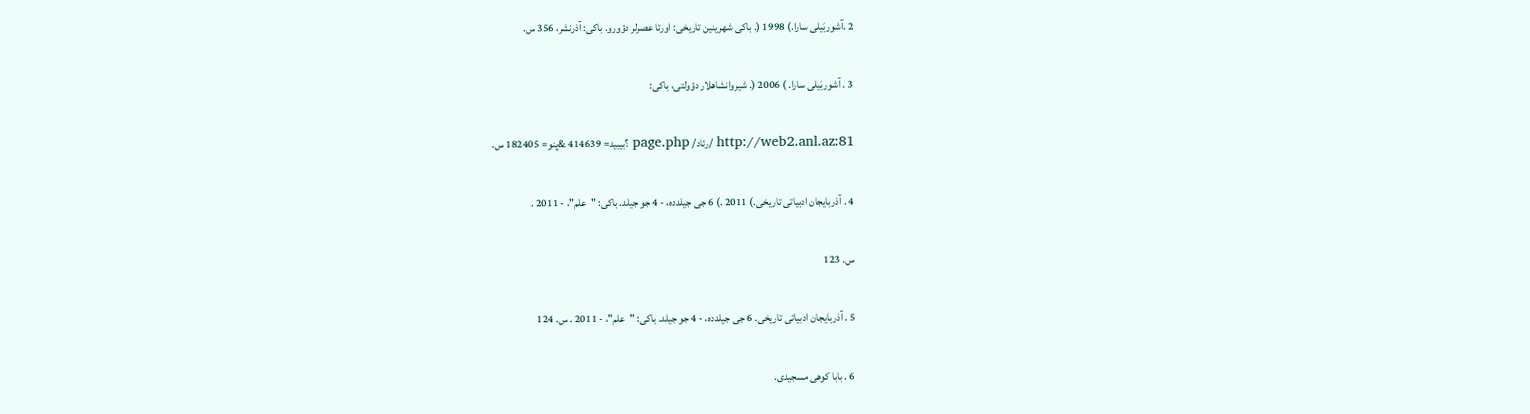2 .آشوربَیلی سارا.) 1998 (. باکی شهرینین تاریخی: اورتا عصرلر دؤورو. باکی: آذرنشر، 356 س.

3 . آشوربَیلی سارا. ) 2006 (. شیروانشاهلار دؤولتی، باکی:

http://web2.anl.az:81 /رئاد/ page.php ؟بیبید= 414639 &پنو= 182405 س.

4 . آذربایجان ادبیاتی تاریخی.) 2011 .) 6 جی جیلدده، - 4 جو جیلد. باکی: "علم"، - 2011 .

س. 123

5 . آذربایجان ادبیاتی تاریخی. 6 جی جیلدده، - 4 جو جیلد. باکی: "علم"، - 2011 . س. 124

6 . بابا کوهی مسجیدی.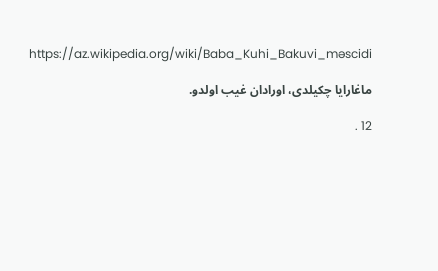https://az.wikipedia.org/wiki/Baba_Kuhi_Bakuvi_məscidi

ماغارایا چکیلدی، اورادان غیب اولدو.

12 .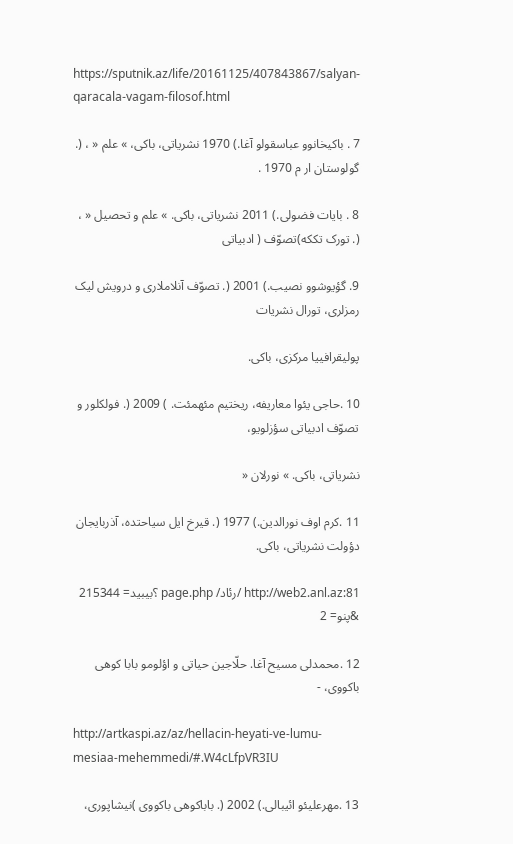https://sputnik.az/life/20161125/407843867/salyan-qaracala-vagam-filosof.html

7 . باکیخانوو عباسقولو آغا.) 1970 نشریاتی، باکی، » علم « ، (. گولوستان ار م 1970 .

8 . بایات فضولی.) 2011 نشریاتی، باکی. » علم و تحصیل « ، (. تورک تککه)تصوّف ( ادبیاتی

9. گؤیوشوو نصیب.) 2001 (. تصوّف آنلاملاری و درویش لیک رمزلری، تورال نشریات

پولیقرافییا مرکزی، باکی.

10 .حاجی یئوا معاریفه، ریختیم مئهمئت. ) 2009 (. فولکلور و تصوّف ادبیاتی سؤزلویو،

نشریاتی، باکی. » نورلان «

11 .کرم اوف نورالدین.) 1977 (. قیرخ ایل سیاحتده، آذربایجان دؤولت نشریاتی، باکی.

http://web2.anl.az:81 /رئاد/ page.php ؟بیبید= 215344 &پنو= 2

12 .محمدلی مسیح آغا. حلّاجین حیاتی و اؤلومو بابا کوهی باکووی، -

http://artkaspi.az/az/hellacin-heyati-ve-lumu-mesiaa-mehemmedi/#.W4cLfpVR3IU

13 .مهرعلیئو ائیبالی.) 2002 (. باباکوهی باکووی )نیشاپوری،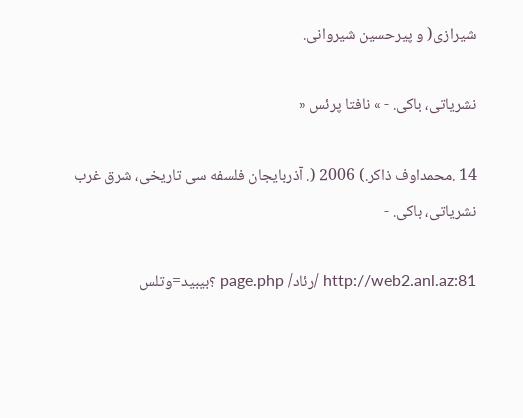شیرازی( و پیرحسین شیروانی.

نشریاتی، باکی. - » نافتا پرئس «

14 .محمداوف ذاکر.) 2006 (. آذربایجان فلسفه سی تاریخی، شرق غرب نشریاتی، باکی. -

http://web2.anl.az:81 /رئاد/ page.php ؟بیبید=وتلس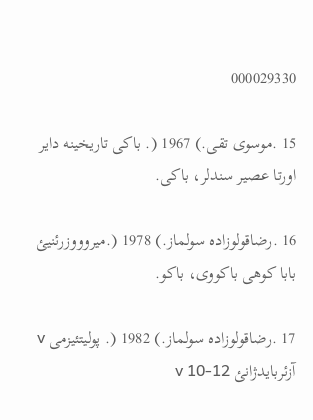000029330

15 .موسوی تقی.) 1967 (. باکی تاریخینه دایر اورتا عصیر سندلر، باکی.

16 .رضاقولوزاده سولماز.) 1978 (.میروووزرئنیئ بابا کوهی باکووی، باکو.

17 .رضاقولوزاده سولماز.) 1982 (. پولیتئیزمی v آزئربایدژانئ v 10-12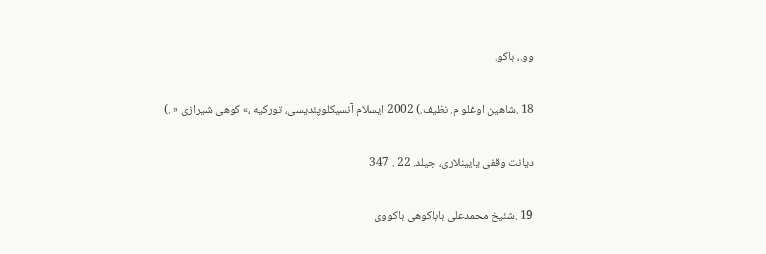وو.، باکو.

18 .شاهین اوغلو م. نظیف.) 2002 ایسلام آنسیکلوپئدیسی، تورکیه ،» کوهی شیرازی « .)

دیانت وقفی یایینلاری، جیلد. 22 . 347

19 .شئیخ محمدعلی باباکوهی باکووی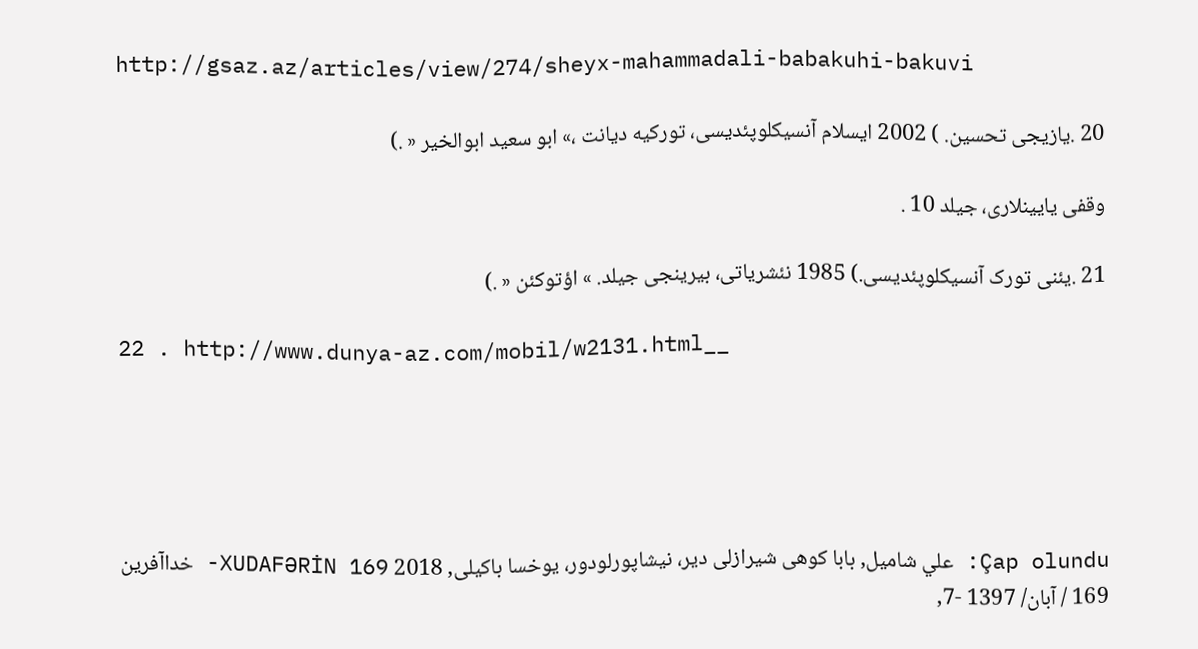http://gsaz.az/articles/view/274/sheyx-mahammadali-babakuhi-bakuvi

20 .یازیجی تحسین. ) 2002 ایسلام آنسیکلوپئدیسی، تورکیه دیانت ،» ابو سعید ابوالخیر « .)

وقفی یایینلاری، جیلد 10 .

21 .یئنی تورک آنسیکلوپئدیسی.) 1985 نئشریاتی، بیرینجی جیلد. » اؤتوکئن « .)

22 . http://www.dunya-az.com/mobil/w2131.html__





Çap olundu: علي شاميل, بابا کوهی شیرازلی دیر، نیشاپورلودور، یوخسا باکیلی, 2018 XUDAFƏRİN 169- خداآفرین 169 / آبان/ 1397 -7,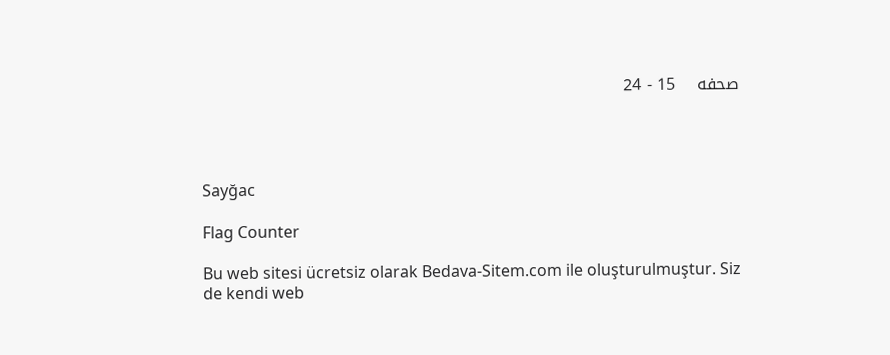صحفه    15 - 24




Sayğac

Flag Counter

Bu web sitesi ücretsiz olarak Bedava-Sitem.com ile oluşturulmuştur. Siz de kendi web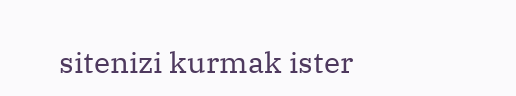sitenizi kurmak ister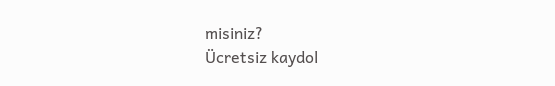misiniz?
Ücretsiz kaydol